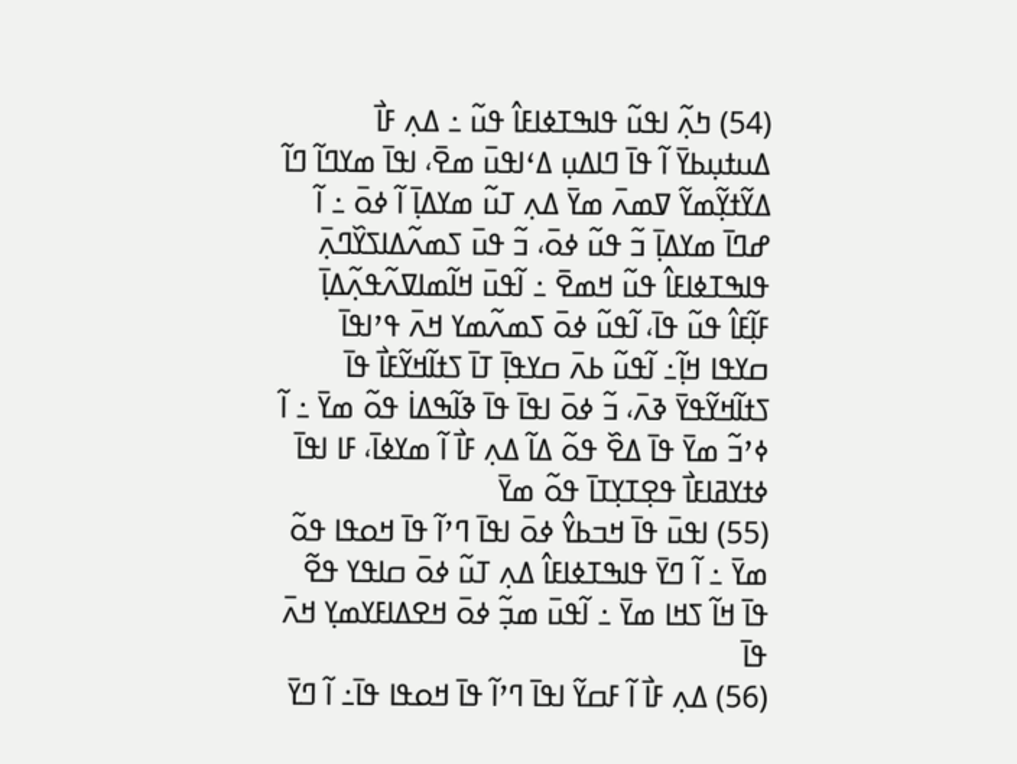(54) ߤߍ߲߬ ߊߟߎ߬ ߟߊߒߠߦߊߓߊ߮ ߟߎ߬ ߸ ߡߍ߲ ߓߊ߯ ߡߎߙߎ߲ߕߌ߫ ߊ߬ ߟߊ߫ ߣߊߡߎ߲ ߡߵߊߟߎ߫ ߘߐ߫، ߊߟߊ߫ ߘߌߣߊ߬ ߣߊ߬ ߡߌ߬ߙߌ߲߬ߘߌ߬ ߜߘߍ߫ ߘߌ߫ ߡߍ߲ ߠߎ߬ ߘߌߡߊ߲߫ ߊ߬ ߦߋ߫ ߸ ߊ߬ ߝߣߊ߫ ߘߌߡߊ߲߫ ߏ߬ ߟߎ߬ ߦߋ߫، ߏ߬ ߟߎ߫ ߖߘߍ߬ߡߊߖߌ߰ߣߍ߲߫ ߟߊߒߠߦߊߓߊ߮ ߟߎ߬ ߞߘߐ߫ ߸ ߊ߬ߟߎ߫ ߞߊ߬ߘߊߜߍ߬ߟߍ߲߬ߡߊ߲߫ ߓߊ߲߬ߓߊ߮ ߟߎ߬ ߟߊ߫، ߊ߬ߟߎ߬ ߦߋ߫ ߖߘߍ߬ߘߌ ߞߍ߫ ߟߴߊߟߊ߫ ߛߌߟߊ ߞߊ߲߬߸ ߊ߬ߟߎ߬ ߕߍ߫ ߛߌߟߊ߲߫ ߠߊ߫ ߖߙߊ߬ߞߌ߬ߓߊ߯ ߟߊ߫ ߖߙߊ߬ߞߌ߬ߟߌ߫ ߢߍ߫، ߏ߬ ߦߋ߫ ߊߟߊ߫ ߟߊ߫ ߢߊ߬ߒߡߊ߭ ߟߋ߬ ߘߌ߫ ߸ ߊ߬ ߦߴߏ߬ ߘߌ߫ ߟߊ߫ ߡߐ߰ ߟߋ߬ ߡߊ߬ ߡߍ߲ ߓߊ߯ ߊ߬ ߘߌߦߊ߫، ߓߊ ߊߟߊ߫ ߦߙߌߥߊߓߊ߯ ߟߐ߲ߠߌ߲ߠߊ߫ ߟߋ߬ ߘߌ߫
(55) ߊߟߎ߫ ߟߊ߫ ߞߏߕߌ߮ ߦߋ߫ ߊߟߊ߫ ߣߴߊ߬ ߟߊ߫ ߞߋߟߊ ߟߋ߬ ߘߌ߫ ߸ ߊ߬ ߣߌ߫ ߟߊߒߠߦߊߓߊ߮ ߡߍ߲ ߠߎ߬ ߦߋ߫ ߛߊߟߌ ߟߐ߬ ߟߊ߫ ߞߊ߬ ߖߞߊ ߘߌ߫ ߸ ߊ߬ߟߎ߫ ߘߏ߲߬ ߦߋ߫ ߞߐߡߊߓߌߘߌ߲ ߞߍ߫ ߟߊ߫
(56) ߡߍ߲ ߓߊ߯ ߊ߬ ߓߛߌ߬ ߊߟߊ߫ ߣߴߊ߬ ߟߊ߫ ߞߋߟߊ ߟߊ߫߸ ߊ߬ ߣߌ߫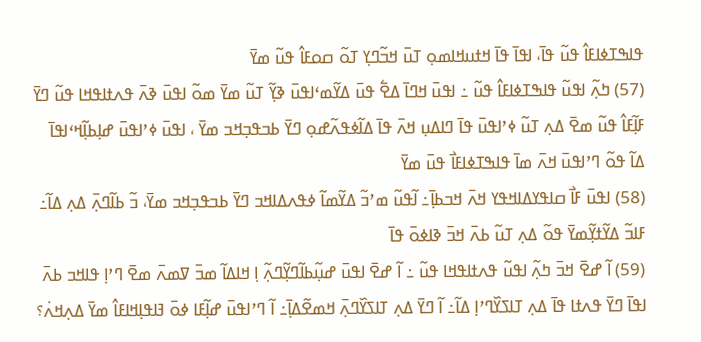ߟߊߒߠߦߊߓߊ߮ ߟߎ߬ ߟߊ߫، ߊߟߊ߫ ߟߊ߫ ߞߙߎߞߊߘߋ߲ ߠߎ߫ ߞߏ߬ߣߌ߲ ߠߋ߬ ߛߋߓߊ߮ ߟߎ߬ ߘߌ߫
(57) ߤߍ߲߬ ߊߟߎ߬ ߟߊߒߠߦߊߓߊ߮ ߟߎ߬ ߸ ߊߟߎ߫ ߞߣߊ߫ ߡߐ߱ ߟߎ߫ ߡߌ߬ߘߵߊߟߎ߫ ߢߌ߲߬ ߠߎ߬ ߘߌ߫ ߘߋ߬ ߊߟߎ߫ ߢߍ߫ ߟߍߙߊߟߞߊ ߟߎ߬ ߣߌ߫ ߓߊ߲߬ߓߊ߮ ߟߎ߬ ߘߐ߫ ߡߍ߲ ߠߎ߬ ߦߴߊߟߎ߫ ߟߊ߫ ߣߊߡߎ߲ ߞߍ߫ ߟߊ߫ ߡߊ߬ߦߟߍ߬ߝߋ߲ ߣߌ߫ ߕߏߟߏ߲ߞߏ ߘߌ߫ ، ߊߟߎ߫ ߦߴߊߟߎ߫ ߝߊ߲ߕߊ߲߬ߞߵߊߟߊ߫ ߡߊ߬ ߟߋ߬ ߣߴߊߟߎ߫ ߞߍ߫ ߘߊ߫ ߟߊߒߠߦߊߓߊ߯ ߟߎ߫ ߘߌ߫
(58) ߊߟߎ߫ ߓߊ߯ ߛߊߟߌߡߊߞߟߌ ߞߍ߫ ߞߏߕߊ߲߫߸ ߊ߬ߟߎ߬ ߘߴߏ߬ ߡߌ߬ߘߊ߬ ߦߟߍߡߊߞߏ ߣߌ߫ ߕߏߟߏ߲ߞߏ ߘߌ߫، ߏ߬ ߕߊ߬ߣߍ߲߫ ߡߍ߲ ߡߊ߬߸ ߓߊߏ߬ ߡߌ߬ߙߌ߲߬ߘߌ߫ ߟߋ߬ ߡߍ߲ ߠߎ߬ ߕߍ߫ ߞߏ߫ ߢߊߦߋ߫ ߟߊ߫
(59) ߊ߬ ߝߐ߫ ߞߏ߫ ߤߍ߲߬ ߊߟߎ߬ ߟߍߙߊߟߞߊ ߟߎ߬ ߸ ߊ߬ ߝߐ߫ ߊߟߎ߫ ߝߎ߲߬ߕߊ߬ߣߌ߲߬ߣߍ߲߬ ߊ߲ ߞߊߡߊ߬ ߘߏ߫ ߜߘߍ߫ ߘߐ߫ ߣߴߊ߲ ߟߊߞߏ ߕߍ߫ ߊߟߊ߫ ߣߌ߫ ߟߍߙߊ ߟߊ߫ ߡߍ߲ ߠߊߖߌ߰ߣߴߊ߲ ߡߊ߬߸ ߊ߬ ߣߌ߫ ߡߍ߲ ߠߊߖߌ߰ߣߍ߲߫ ߞߘߐ߬ߡߊ߲߫߸ ߊ߬ ߣߴߊߟߎ߫ ߝߊ߲߬ߓߊ ߦߋ߫ ߔߊߟߊ߲ߞߊߓߊ߮ ߘߌ߫ ߡߍ߲ߞߍ߭؟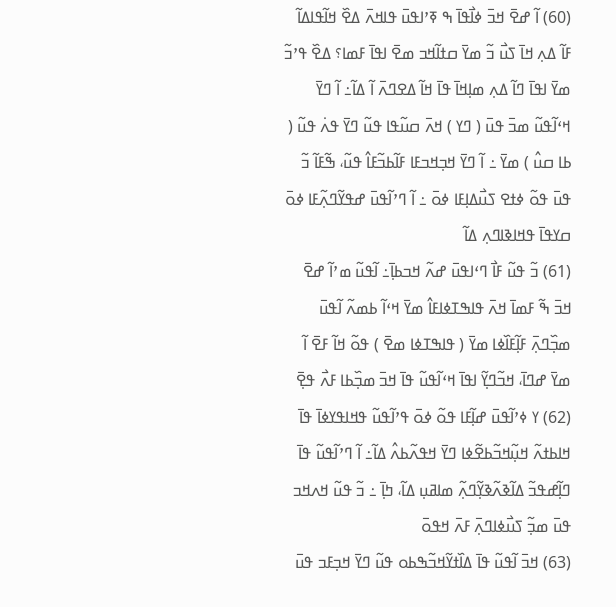(60) ߊ߬ ߝߐ߫ ߞߏ߫ ߦߊ߯ߟߊ߫ ߒ ߧߴߊߟߎ߫ ߟߊߞߍ߫ ߡߐ߰ ߞߊ߬ߟߊߡߊ߬ ߓߊ߬ ߡߍ߲ ߞߊ߫ ߖߎ߯ ߏ߬ ߘߌ߫ ߛߙߊ߬ߞߏ ߘߐ߫ ߊߟߊ߫ ߓߘߊ؟ ߡߐ߰ ߟߴߏ߬ ߘߌ߫ ߊߟߊ߫ ߣߊ߬ ߡߍ߲ ߘߊ߲ߞߊ߫ ߟߊ߫ ߞߊ߬ ߡߐߣߍ߫ ߊ߬ ߡߊ߬߸ ߊ߬ ߣߌ߫ ߞߵߊ߬ߟߎ߬ ߘߏ߫ ߟߎ߫ ( ߣߌ ) ߞߍ߫ ߛߎ߬ߟߊ ߟߎ߬ ߣߌ߫ ߟߍ߭ ߟߎ߬ ( ߕߊ ߛߎ߮ ) ߘߌ߫ ߸ ߊ߬ ߣߌ߫ ߞߏ߲ߞߏߓߊ ߓߊ߬ߕߏ߬ߓߊ߮ ߟߎ߬، ߒ߬ߓߊ߬ ߏ߬ ߟߎ߫ ߟߋ߬ ߦߙߐ ߖߎ߯ߡߊ߲ߓߊ ߦߋ߫ ߸ ߊ߬ ߣߴߊ߬ߟߎ߫ ߝߟߌ߬ߣߍ߲߬ߓߊ ߦߋ߫ ߛߌߟߊ߫ ߟߞߊߢߊߣߍ߲ ߡߊ߬
(61) ߏ߬ ߟߎ߬ ߓߊ߯ ߣߵߊߟߎ߫ ߝߍ߬ ߞߏߕߊ߲߫߸ ߊ߬ߟߎ߬ ߘߴߊ߬ ߝߐ߫ ߞߏ߫ ߒ߬ ߓߘߊ߫ ߞߍ߫ ߟߊߒߠߦߊߓߊ߮ ߘߌ߫ ߞߵߊ߬ ߕߘߍ߬ ߊ߬ߟߎ߫ ߘߏ߲߰ߣߍ߲߫ ߓߊ߲߬ߓߊ߰ߦߊ ߘߌ߫ ( ߟߊߒߠߦߊ ߘߐ߫ ) ߟߋ߬ ߞߊ߬ ߓߐ߫ ߊ߬ ߘߌ߫ ߝߣߊ߫، ߞߏ߬ߣߌ߲߬ ߊߟߊ߫ ߞߵߊ߬ߟߎ߬ ߟߊ߫ ߞߏ߫ ߘߏ߲߰ߕߊ ߓߍ߯ ߟߐ߲߫
(62) ߌ ߦߴߊ߬ߟߎ߫ ߝߊ߲߬ߓߊ ߟߋ߬ ߦߋ߫ ߟߴߊ߬ߟߎ߬ ߟߞߊߟߌߦߊ߫ ߟߊ߫ ߞߊߕߙߍ߬ ߞߎ߲߬ߞߏ߬ߕߐ߬ߦߊ ߣߌ߫ ߞߟߍ߬ߕߍ߮ ߡߊ߬߸ ߊ߬ ߣߴߊ߬ߟߎ߬ ߟߊ߫ ߣߊ߲߬ߝߟߏ߬ ߡߊ߬ߢߍ߬ߢߌ߲߬ߣߍ߲߬ ߘߊߥߎ߲ ߡߊ߬، ߤߊ߲߫ ߸ ߏ߬ ߟߎ߬ ߞߍߞߏ ߟߎ߫ ߘߏ߲߬ ߖߎ߯ߦߊߣߍ߲߫ ߓߍ߫ ߞߟߋ߫
(63) ߞߏ߫ ߊ߬ߟߎ߬ ߟߊ߫ ߡߊ߰ߙߌ߬ߞߏ߬ߒߕߋ ߟߎ߬ ߣߌ߫ ߞߏ߲ߓߏ ߟߎ߫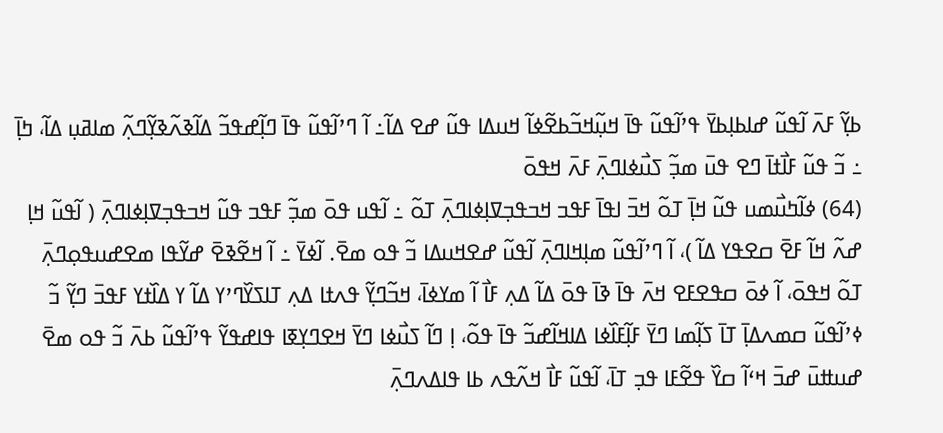ߕߌ߲߬ ߓߍ߫ ߊ߬ߟߎ߬ ߝߊߕߊ߲ߕߌ߫ ߟߴߊ߬ߟߎ߬ ߟߊ߫ ߞߎ߲߬ߞߏ߬ߕߐ߬ߦߊ߬ ߞߎߡߊ ߟߎ߬ ߝߐ ߡߊ߬߸ ߊ߬ ߣߴߊ߬ߟߎ߬ ߟߊ߫ ߣߊ߲߬ߝߟߏ߬ ߡߊ߬ߢߍ߬ߢߌ߲߬ߣߍ߲߬ ߘߊߥߎ߲ ߡߊ߬، ߤߊ߲߫ ߸ ߏ߬ ߟߎ߬ ߓߊ߯ߙߊ߫ ߣߐ ߟߎ߫ ߘߏ߲߬ ߖߎ߯ߦߊߣߍ߲߫ ߓߍ߫ ߞߟߋ߫
(64) ߦߊ߬ߤߎ߯ߘߎ ߟߎ߬ ߞߊ߲߫ ߠߋ߬ ߞߏ߫ ߊߟߊ߫ ߓߟߏ ߞߏߟߏ߲ߜߊ߲ߦߊߣߍ߲߫ ߠߋ߬ ߸ ߊ߬ߟߎ ߟߋ߫ ߘߏ߲߬ ߓߟߏ ߟߎ߬ ߞߏߟߏ߲ߜߊ߲ߦߊߣߍ߲߫ ( ߊ߬ߟߎ߬ ߞߊ߲ ߝߍ߬ ߞߊ߬ ߓߐ߫ ߛߐߟߌ ߡߊ߬ )، ߊ߬ ߣߴߊ߬ߟߎ߬ ߘߊ߲ߞߊߣߍ߲߫ ߊ߬ߟߎ߬ ߝߐߞߎߡߊ ߏ߬ ߟߋ ߘߐ߫. ߊ߬ߦߌ߫ ߸ ߊ߬ ߞߐ߬ߢߐ߫ ߝߌ߬ߟߊ ߘߐߝߎߟߋ߲ߣߍ߲߫ ߠߋ߬ ߞߟߋ߫، ߊ߬ ߦߋ߫ ߛߟߐߓߐ ߞߍ߫ ߟߊ߫ ߢߊ߫ ߟߋ߫ ߡߊ߬ ߡߍ߲ ߓߊ߯ ߊ߬ ߘߌߦߊ߫، ߞߏ߬ߣߌ߲߬ ߟߍߙߊ ߡߍ߲ ߠߊߖߌ߰ߣߴߌ ߡߊ߬ ߌ ߡߊ߰ߙߌ ߓߟߏ߫ ߣߌ߲߬ ߏ߬ ߦߴߊ߬ߟߎ߬ ߛߘߍߡߊ߲߫ ߠߊ߫ ߖߊ߲߬ߘߊ ߣߌ߫ ߓߊ߲߬ߓߊ߰ߦߊ ߡߊߞߊ߬ߝߏ߬ ߟߊ߫ ߟߋ߬، ߊ߲ ߣߊ߬ ߖߎ߯ߦߊ ߣߌ߫ ߞߐߣߌ߲ߧߊ ߟߊߝߟߌ߬ ߟߴߊ߬ߟߎ߬ ߕߍ߫ ߏ߬ ߟߋ ߘߐ߫ ߝߎߚߎ߫ ߝߏ߫ ߞߵߊ߬ ߛߌ߰ ߟߐ߬ߓߊ ߟߏ߲ ߠߊ߫، ߊ߬ߟߎ߬ ߓߊ߯ ߞߍ߬ߟߍ ߕߊ ߟߊߡߍߣߍ߲߫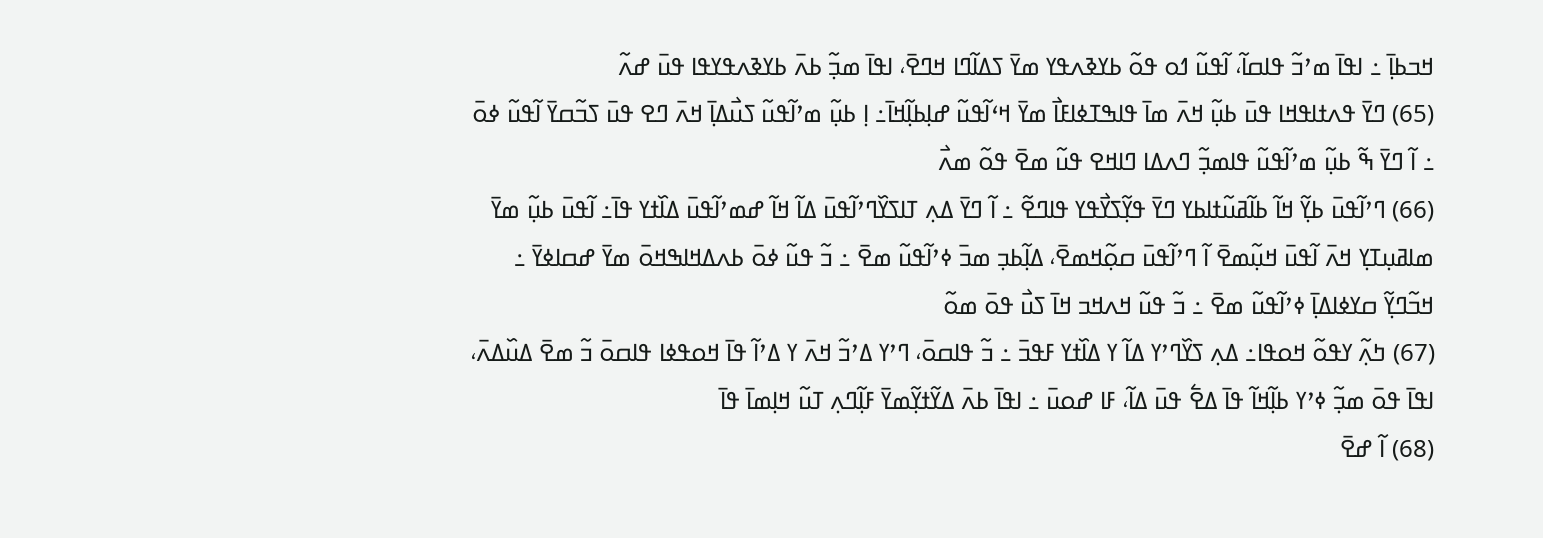ߞߏߕߊ߲߫ ߸ ߊߟߊ߫ ߘߴߏ߬ ߟߊߛߊ߬، ߊ߬ߟߎ߬ ߗߋ ߟߋ߬ ߕߌߢߍߟߌ ߘߌ߫ ߖߡߊ߬ߣߊ ߞߣߐ߫، ߊߟߊ߫ ߘߏ߲߬ ߕߍ߫ ߕߌߢߍߟߌߟߊ ߟߎ߫ ߝߍ߬
(65) ߣߌ߫ ߟߍߙߊߟߞߊ ߟߎ߫ ߕߎ߲߬ ߞߍ߫ ߘߊ߫ ߟߊߒߠߦߊߓߊ߯ ߘߌ߫ ߞߵߊ߬ߟߎ߬ ߝߊ߲ߕߊ߲߬ߞߊ߫߸ ߊ߲ ߕߎ߲߬ ߘߴߊ߬ߟߎ߬ ߖߎ߯ߡߊ߲߫ ߞߍ߫ ߣߐ ߟߎ߫ ߖߏ߬ߛߌ߫ ߊ߬ߟߎ߬ ߦߋ߫ ߸ ߊ߬ ߣߌ߫ ߒ߬ ߕߎ߲߬ ߘߴߊ߬ߟߎ߬ ߟߊߘߏ߲߬ ߣߍߡߊ ߣߊߞߐ ߟߎ߬ ߘߐ߫ ߟߋ߬ ߘߍ߯
(66) ߣߴߊ߬ߟߎ߫ ߕߌ߲߬ ߞߊ߬ ߕߊ߬ߥߎ߬ߙߊߕߌ ߣߌ߫ ߟߌ߲߬ߖߌ߯ߟߌ ߟߊߣߐ߬ ߸ ߊ߬ ߣߌ߫ ߡߍ߲ ߠߊߖߌ߰ߣߴߊ߬ߟߎ߫ ߡߊ߬ ߞߊ߬ ߝߘߴߊ߬ߟߎ߫ ߡߊ߰ߙߌ ߟߊ߫߸ ߊ߬ߟߎ߫ ߕߎ߲߬ ߘߌ߫ ߘߊߥߎ߲ߠߌ߲ ߞߍ߫ ߊ߬ߟߎ߫ ߞߎ߲߬ߘߐ߫ ߊ߬ ߣߴߊ߬ߟߎ߫ ߛߋ߲߬ߞߘߐ߫، ߡߊ߲߬ߕߏ߲ ߘߏ߫ ߦߴߊ߬ߟߎ߬ ߘߐ߫ ߸ ߏ߬ ߟߎ߬ ߦߋ߫ ߕߍߡߞߊߒߞߋ߫ ߘߌ߫ ߝߛߊߦߌ߫ ߸ ߞߏ߬ߣߌ߲߬ ߛߌߦߊߡߊ߲߫ ߦߴߊ߬ߟߎ߬ ߘߐ߫ ߸ ߏ߬ ߟߎ߬ ߞߍߞߏ ߞߊ߫ ߖߎ߯ ߟߋ߫ ߘߋ߬
(67) ߤߍ߲߬ ߌߟߋ߬ ߞߋߟߊ߸ ߡߍ߲ ߖߌ߰ߣߴߌ ߡߊ߬ ߌ ߡߊ߰ߙߌ ߓߟߏ߫ ߸ ߏ߬ ߟߊߛߋ߫، ߣߴߌ ߡߴߏ߬ ߞߍ߫ ߌ ߡߴߊ߬ ߟߊ߫ ߞߋߟߦߊ ߟߊߛߋ߫ ߏ߬ ߘߐ߫ ߡߎ߰ߡߍ߫، ߊߟߊ߫ ߟߋ߫ ߘߏ߲߬ ߦߴߌ ߕߊ߲߬ߞߊ߬ ߟߊ߫ ߡߐ߱ ߟߎ߫ ߡߊ߬، ߓߊ ߝߋߎ߫ ߸ ߊߟߊ߫ ߕߍ߫ ߡߌ߬ߙߌ߲߬ߘߌ߫ ߓߊ߲߬ߣߍ߲ ߠߎ߬ ߞߊ߲ߘߊ߫ ߟߊ߫
(68) ߊ߬ ߝߐ߫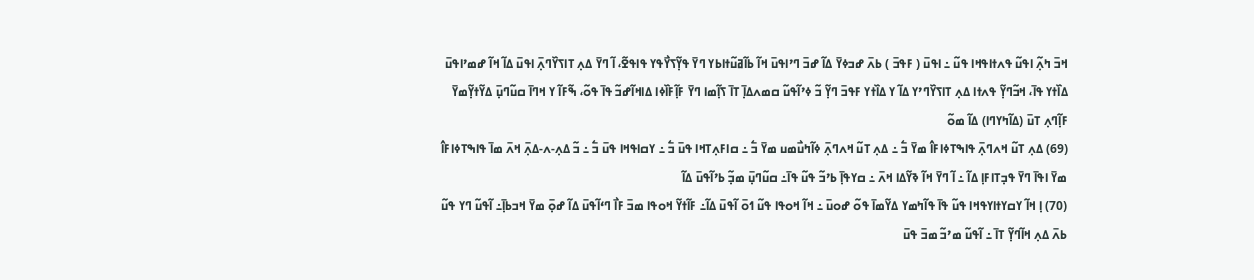ߞߏ߫ ߤߍ߲߬ ߊߟߎ߬ ߟߍߙߊߟߞߊ ߟߎ߬ ߸ ߊߟߎ߫ ( ߓߟߏ߫ ) ߕߍ߫ ߝߏߦߌ߫ ߡߊ߬ ߝߏ߫ ߣߴߊߟߎ߫ ߞߊ߬ ߕߊ߬ߥߎ߬ߙߊߕߌ ߣߌ߫ ߟߌ߲߬ߖߌ߯ߟߌ ߟߊߟߐ߬، ߊ߬ ߣߌ߫ ߡߍ߲ ߠߊߖߌ߰ߣߍ߲߫ ߊߟߎ߫ ߡߊ߬ ߞߊ߬ ߝߘߴߊߟߎ߫ ߡߊ߰ߙߌ ߟߊ߫، ߞߏ߬ߣߌ߲߬ ߟߍߙߊ ߡߍ߲ ߠߊߖߌ߰ߣߴߌ ߡߊ߬ ߌ ߡߊ߰ߙߌ ߓߟߏ߫ ߣߌ߲߬ ߏ߬ ߦߴߊ߬ߟߎ߬ ߛߘߍߡߊ߲߫ ߠߊ߫ ߖߊ߲߬ߘߊ ߣߌ߫ ߓߊ߲߬ߓߊ߰ߦߊ ߡߊߞߊ߬ߝߏ߬ ߟߊ߫ ߟߋ߬، ߒ߬ߓߊ߬ ߌ ߞߣߊ߫ ߛߎ߬ߣߎ߲߫ ߡߌ߬ߙߌ߲߬ߘߌ߫ ߓߊ߲߬ߣߍ߲ ߠߎ߫ (ߡߊ߬ߤߌߣߊ) ߡߊ߬ ߘߋ߬
(69) ߡߍ߲ ߠߎ߬ ߞߍߣߍ߲߫ ߟߊߒߠߦߊߓߊ߮ ߘߌ߫ ߏ߱ ߸ ߡߍ߲ ߠߎ߬ ߞߍߣߍ߲߫ ߦߊ߬ߤߎ߯ߘߎ ߘߌ߫ ߏ߱ ߸ ߛߊߓߍ߲ߠߞߊ ߟߎ߫ ߏ߱ ߸ ߌߛߊߟߞߊ ߟߎ߫ ߏ߱ ߸ ߏ߬ ߡߍ߲-ߍ-ߡߍ߲߫ ߞߍ߫ ߘߊ߫ ߟߊߒߠߦߊߓߊ߮ ߘߌ߫ ߊߟߊ߫ ߣߌ߫ ߟߏ߲ߠߊߓߊ߲ ߡߊ߬ ߸ ߊ߬ ߣߌ߫ ߞߊ߬ ߢߌ߬ߡߊ ߞߍ߫ ߸ ߛߌߟߊ߲߫ ߕߴߏ߬ ߟߎ߬ ߟߊ߫߸ ߛߎ߬ߣߎ߲߫ ߘߏ߲߬ ߕߴߊ߬ߟߎ߫ ߡߊ߬
(70) ߊ߲ ߞߊ߬ ߌߛߌߙߊߌߟߞߊ ߟߎ߬ ߟߊ߫ ߟߊ߬ߤߘߌ ߡߌ߬ߘߊ߫ ߟߋ߬ ߝߋߎ߫ ߸ ߞߊ߬ ߞߋߟߊ ߟߎ߬ ߗߋ߫ ߊ߬ߟߎ߫ ߡߊ߬߸ ߓߊ߬ߙߌ߬ ߞߋߟߊ ߘߏ߫ ߓߊ߯ ߣߵߊ߬ߟߎ߫ ߡߊ߬ ߝߋ߲߫ ߘߌ߫ ߞߏߕߊ߲߫߸ ߊ߬ߟߎ߬ ߣߌ ߟߎ߬ ߕߍ߫ ߡߍ߲ ߞߊ߬ߣߌ߲߬ ߠߊ߫ ߸ ߊ߬ߟߎ߬ ߘߴߏ߬ ߘߏ߫ ߟߎ߫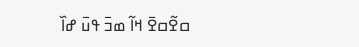ߛߐ߬ߛߐ߫ ߞߊ߬ ߘߏ߫ ߟߎ߫ ߝߊ߰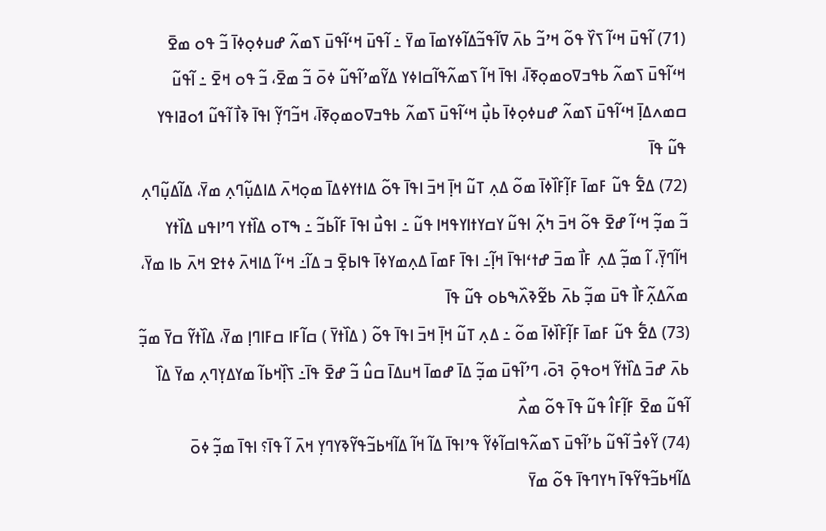(71) ߊ߬ߟߎ߫ ߞߵߊ߬ ߖߌ߰ ߟߋ߬ ߞߴߏ߬ ߕߍ߫ ߜߊ߬ߟߏ߬ߡߊ߬ߦߌߘߊ߫ ߘߌ߫ ߸ ߊ߬ߟߎ߫ ߞߵߊ߬ߟߎ߫ ߖߘߍ߬ ߝߎߦߋ߲ߦߊ߫ ߏ߬ ߟߋ ߘߐ߫ ߞߵߊ߬ߟߎ߫ ߖߘߍ߬ ߕߟߏߜߋߘߋ߲ߧߊ߫، ߊߟߊ߫ ߞߊ߬ ߖߘߍ߬ߟߊ߬ߛߊߦߌ ߡߌ߬ߘߴߊ߬ߟߎ߬ ߦߋ߫ ߏ߬ ߘߐ߫، ߏ߬ ߟߋ ߞߐ߫ ߸ ߊ߬ߟߎ߬ ߛߘߍߡߊ߲߫ ߞߵߊ߬ߟߎ߫ ߖߘߍ߬ ߝߎߦߋ߲ߦߊ߫ ߕߎ߲߯ ߞߵߊ߬ߟߎ߫ ߖߘߍ߬ ߕߟߏߜߋߘߋ߲ߧߊ߫، ߞߏ߬ߣߌ߲߬ ߊߟߊ߫ ߢߊ߯ ߊ߬ߟߎ߬ ߗߋߥߊߟߌ ߟߎ߬ ߟߊ߫
(72) ߡߐ߱ ߟߎ߬ ߓߘߊ߫ ߓߊ߲߬ߓߊ߰ߦߊ߫ ߘߋ߬ ߡߍ߲ ߠߎ߬ ߞߊ߲߫ ߞߏ߫ ߊߟߊ߫ ߟߋ߬ ߡߊߙߌߦߡߊ߫ ߘߋ߲ߞߍ߫ ߡߊߡߎ߲߬ߣߍ߲ ߘߌ߫، ߡߊ߬ߡߎ߲߬ߣߍ߲ ߏ߬ ߘߏ߲߬ ߞߵߊ߬ ߝߐ߫ ߟߋ߬ ߞߏ߫ ߤߍ߲߬ ߊߟߎ߬ ߌߛߌߙߊߌߟߞߊ ߟߎ߬ ߸ ߊߟߎ߯ ߊߟߊ߫ ߓߊ߬ߕߏ߬ ߸ ߒߠߋ ߡߊ߰ߙߌ ߣߴߊߟߎ ߡߊ߰ߙߌ ߞߊ߬ߣߌ߲߫، ߊ߬ ߘߏ߲߬ ߡߍ߲ ߓߊ߯ ߘߏ߫ ߝߙߵߊߟߊ߫ ߞߊ߲߬߸ ߊߟߊ߫ ߓߘߊ߫ ߡߍ߲ߘߌߦߊ߫ ߟߊߕߐ߲߫ ߏ ߡߊ߬߸ ߞߵߊ߬ ߡߊߞߍ߫ ߦߙߐ ߞߍ߫ ߕߊ ߘߌ߫، ߘߍ߬ߡߍ߲߬ߓߊ߯ ߟߎ߫ ߘߏ߲߬ ߕߍ߫ ߕߐ߬ߢߍ߰ߒߕߋ ߟߎ߬ ߟߊ߫
(73) ߡߐ߱ ߟߎ߬ ߓߘߊ߫ ߓߊ߲߬ߓߊ߰ߦߊ߫ ߘߋ߬ ߸ ߡߍ߲ ߠߎ߬ ߞߊ߲߫ ߞߏ߫ ߊߟߊ߫ ߟߋ߬ ( ߡߊ߰ߙߌ߫ ) ߛߊ߬ߓߊ ߛߓߊߣߊ߲ ߘߌ߫، ߡߊ߰ߙߌ߬ ߛߌ߫ ߘߏ߲߬ ߕߍ߫ ߝߏ߫ ߡߊ߰ߙߌ߬ ߞߋߟߋ߲߫ ߔߋ߫، ߣߴߊ߬ߟߎ߫ ߘߏ߲߬ ߡߊ߫ ߝߘߊ߫ ߞߎߡߊ߫ ߛߎ߮ ߏ߬ ߝߐ߫ ߟߊ߫߸ ߖߊ߲߰ߞߕߊ߬ ߘߌߡߌ߲ߣߍ߲ ߘߌ߫ ߡߊ߰ ߊ߬ߟߎ߬ ߘߐ߫ ߓߊ߲߬ߓߊ߮ ߟߎ߬ ߟߊ߫ ߟߋ߬ ߘߍ߯
(74) ߌ߬ߦߏ߯ ߊ߬ߟߎ߬ ߕߴߊ߬ߟߎ߫ ߖߘߍ߬ߟߊߛߊ߬ߦߌ߬ ߟߴߊߟߊ߫ ߡߊ߬ ߞߊ߬ ߡߊ߬ߞߕߏ߬ߟߌ߬ߢߌߣߌ߲ ߞߍ߫ ߊ߬ ߟߊ߫؟ ߊߟߊ߫ ߘߏ߲߬ ߦߋ߫ ߡߊ߬ߞߕߏ߬ߟߌ߬ߟߊ߫ ߤߌߣߟߊ߫ ߟߋ߬ ߘߌ߫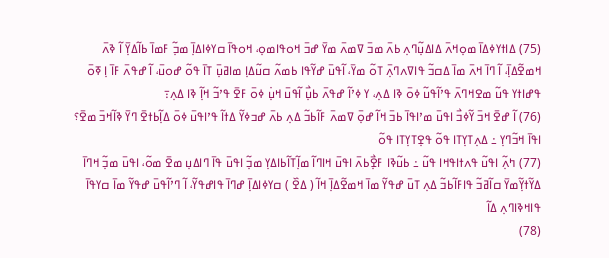(75) ߡߊߙߌߦߡߊ߫ ߘߋ߲ߞߍ߫ ߡߊߡߎ߲߬ߣߍ߲ ߕߍ߫ ߘߏ߫ ߜߘߍ߫ ߘߌ߫ ߝߏ߫ ߞߋߟߊߘߋ߲، ߞߋߟߊ߫ ߛߌߦߊߡߊ߲߫ ߘߏ߲߬ ߓߘߊ߫ ߕߊ߬ߡߌ߲߫ ߊ߬ ߢߍ߫ ߞߘߐ߬ߡߊ߲߫، ߊ߬ ߣߊ߫ ߞߍ߫ ߘߊ߫ ߡߛߏ߬ ߟߊߜߍߣߍ߲߫ ߠߋ߬ ߘߌ߫، ߊ߬ߟߎ߫ ߝߌ߬ߟߊ ߕߘߍ߬ ߛߎ߬ߡߊ߲ ߘߊߥߎ߲߫ ߠߊ߫ ߟߋ߬ ߝߋߎ߫، ߊ߬ ߝߟߍ߫ ߓߊ߫ ߊ߲ ߧߋ߫ ߟߝߊߙߌ ߟߎ߬ ߘߐߞߣߍ߫ ߟߴߊ߬ߟߎ߬ ߦߋ߫ ߢߊ ߡߍ߲، ߌ ߦߴߊ߬ ߝߟߍ߫ ߕߎ߲߯ ߊ߬ߟߎ߫ ߞߎ߲߭ ߦߋ߫ ߓߐ߫ ߟߴߏ߬ ߞߊ߲߬ ߢߊ ߡߍ߲߹
(76) ߊ߬ ߝߐ߫ ߞߏ߫ ߌ߬ߦߏ߯ ߊߟߎ߫ ߘߴߊߟߊ߫ ߕߏ߫ ߞߊ߬ ߝߋ߲߫ ߜߘߍ߫ ߓߊ߬ߕߏ߬ ߡߍ߲ ߕߍ߫ ߝߏߦߌ߬ ߡߙߊ߬ ߟߴߊߟߎ߫ ߦߋ߫ ߡߊ߲߬ߕߙߐ߫ ߣߌ߫ ߢߊ߬ߞߏ߫ ߘߐ߫؟ ߊߟߊ߫ ߞߏ߬ߣߌ߲ ߸ ߡߍ߲ߠߌ߲ߠߊ ߟߋ߬ ߟߐ߲ߠߌ߲ߠߊ ߟߋ߬
(77) ߤߍ߲߬ ߊߟߎ߬ ߟߍߙߊߟߞߊ ߟߎ߬ ߸ ߕߎ߬ߢߊ ߓߐ߲߯ߕߍ߫ ߊߟߎ߫ ߞߊߣߊ߬ ߘߊ߲߬ߠߊ߬ߕߊߡߌ߲ ߘߏ߲߬ ߊߟߎ߫ ߟߊ߫ ߣߊߡߎ߲ ߘߐ߫ ߘߋ߬، ߊߟߎ߫ ߘߏ߲߬ ߞߣߊ߫ ߡߌ߬ߙߌ߲߬ߘߌ߫ ߛߊ߬ߥߏ߬ ߟߊߓߊ߬ߕߏ߬ ߡߍ߲ ߠߎ߫ ߝߟߌ߬ ߘߊ߫ ߞߘߐ߬ߡߊ߲߫ ߞߊ߬ ( ߡߐ߰ ) ߛߌߦߊߡߊ߲߫ ߝߣߊ߫ ߟߊߝߟߌ߬، ߊ߬ ߣߴߊ߬ߟߎ߫ ߝߟߌ߬ ߘߊ߫ ߛߌߟߊ߫ ߟߊߞߢߊߣߍ߲ ߡߊ߬
(78)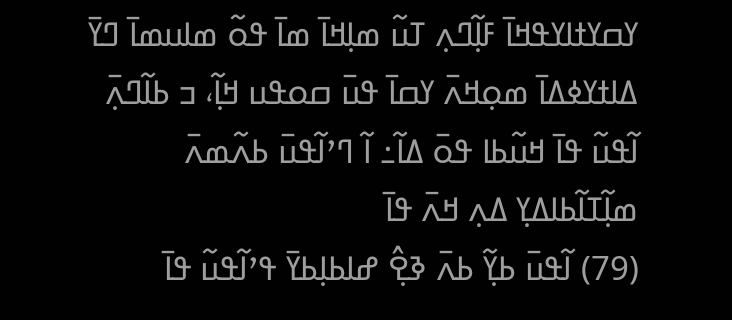ߌߛߌߙߊߌߟߞߊ߫ ߓߊ߲߬ߣߍ߲ ߠߎ߬ ߘߊ߲ߞߊ߫ ߘߊ߫ ߟߋ߬ ߘߊߎߘߊ߫ ߣߌ߫ ߡߊߙߌߦߡߊ߫ ߘߋ߲ߞߍ߫ ߌߛߊ߫ ߟߎ߫ ߛߋߟߎ ߞߊ߲߬، ߏ ߕߊ߬ߣߍ߲߫ ߊ߬ߟߎ߬ ߟߊ߫ ߞߎ߬ߕߊ ߟߋ߫ ߡߊ߬߸ ߊ߬ ߣߴߊ߬ߟߎ߫ ߕߍ߬ߘߍ߫ ߘߊ߲߬ߠߊ߬ߕߊߡߌ߲ ߡߍ߲ ߞߍ߫ ߟߊ߫
(79) ߊ߬ߟߎ߫ ߕߌ߲߬ ߕߍ߫ ߢߐ߲߮ ߝߊߕߊ߲ߕߌ߫ ߟߴߊ߬ߟߎ߬ ߟߊ߫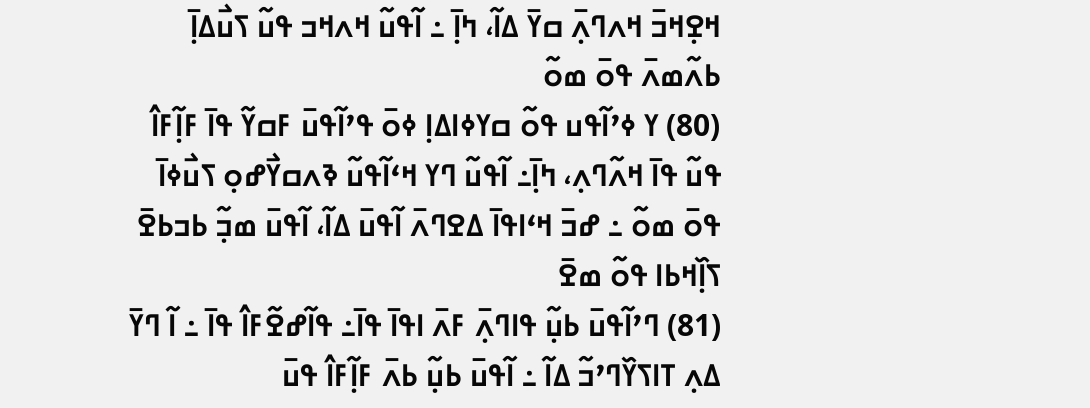ߞߐ߲ߞߏ߫ ߞߍߣߍ߲߫ ߛߌ߫ ߡߊ߬، ߤߊ߲߫ ߸ ߊ߬ߟߎ߬ ߞߍߞߏ ߟߎ߬ ߖߎ߯ߡߊ߲߫ ߕߍ߬ߘߍ߫ ߟߋ߫ ߘߋ߬
(80) ߌ ߦߴߊ߬ߟߎ ߟߋ߬ ߛߌߦߊߡߊ߲ ߦߋ߫ ߟߴߊ߬ߟߎ߫ ߓߛߌ߬ ߟߊ߫ ߓߊ߲߬ߓߊ߮ ߟߎ߬ ߟߊ߫ ߞߍ߬ߣߍ߲، ߤߊ߲߫߸ ߊ߬ߟߎ߬ ߣߌ ߞߵߊ߬ߟߎ߬ ߢߍߛߌ߯ߝߋ߲ ߖߎ߯ߦߊ߫ ߟߋ߫ ߘߋ߬ ߸ ߝߏ߫ ߞߵߊߟߊ߫ ߡߐߣߍ߫ ߊ߬ߟߎ߫ ߡߊ߬، ߊ߬ߟߎ߫ ߘߏ߲߬ ߕߏߕߐ߫ ߖߊ߲߰ߞߕߊ ߟߋ߬ ߘߐ߫
(81) ߣߴߊ߬ߟߎ߫ ߕߎ߲߬ ߟߊߣߍ߲߫ ߓߍ߫ ߊߟߊ߫ ߟߊ߫߸ ߟߊ߬ߝߐ߬ߓߊ߮ ߟߊ߫ ߸ ߊ߬ ߣߌ߫ ߡߍ߲ ߠߊߖߌ߰ߣߴߏ߬ ߡߊ߬ ߸ ߊ߬ߟߎ߫ ߕߎ߲߬ ߕߍ߫ ߓߊ߲߬ߓߊ߮ ߟߎ߫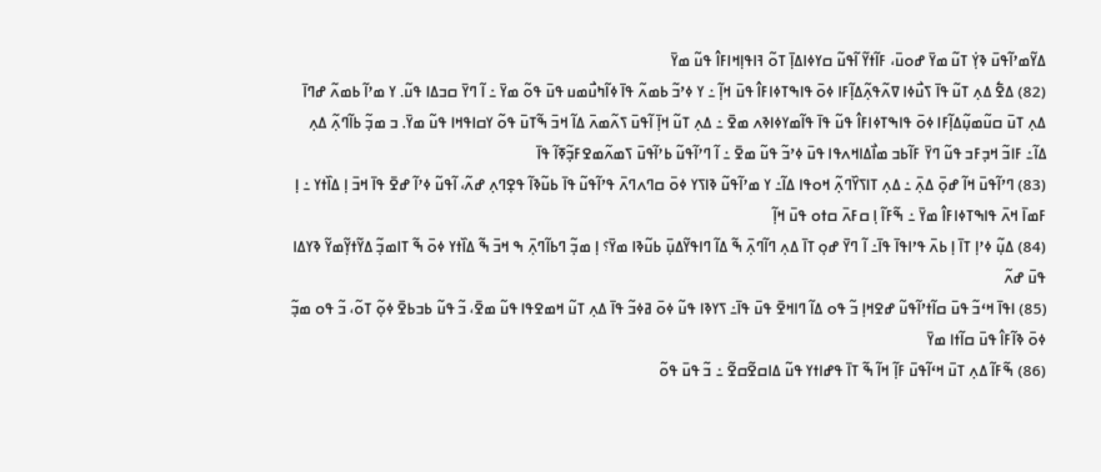ߡߌ߬ߘߴߊ߬ߟߎ߫ ߢߌ߲߭ ߠߎ߬ ߘߌ߫ ߝߋߎ߫، ߓߊ߬ߙߌ߬ ߊ߬ߟߎ߬ ߛߌߦߊߡߊ߲߫ ߠߋ߬ ߔߊߟߊ߲ߞߊߓߊ߮ ߟߎ߬ ߘߌ߫
(82) ߡߐ߱ ߡߍ߲ ߠߎ߬ ߟߊ߫ ߖߎ߯ߦߊ ߜߍ߬ߟߍ߲߬ߡߊ߲߬ߓߊ ߦߋ߫ ߟߊߒߠߦߊߓߊ߮ ߟߎ߫ ߞߊ߲߬ ߸ ߌ ߦߴߏ߬ ߕߘߍ߬ ߟߊ߫ ߦߊ߬ߤߎ߯ߘߎ ߟߎ߫ ߟߋ߬ ߘߌ߫ ߸ ߊ߬ ߣߌ߫ ߛߏߡߊ ߟߎ߬. ߌ ߘߴߊ߬ ߕߘߍ߬ ߝߣߊ߫ ߡߍ߲ ߠߎ߫ ߛߎ߬ߘߎ߲߬ߡߊ߲߬ߓߊ ߦߋ߫ ߟߊߒߠߦߊߓߊ߮ ߟߎ߬ ߟߊ߫ ߟߊ߬ߘߌߦߊߢߍ ߘߐ߫ ߸ ߡߍ߲ ߠߎ߬ ߞߊ߲߫ ߊ߬ߟߎ߫ ߖߍ߬ߘߍ߫ ߡߊ߬ ߞߏ߫ ߒ߬ߠߎ߫ ߟߋ߬ ߌߛߊߟߞߊ ߟߎ߬ ߘߌ߫. ߏ ߘߏ߲߬ ߕߊ߬ߣߍ߲߬ ߡߍ߲ ߡߊ߬߸ ߓߊߏ߬ ߞߏ߲ߓߏ ߟߎ߬ ߣߌ߫ ߓߊ߬ߕߏ ߘߊ߯ߡߊߞߍߟߊ ߟߎ߫ ߦߴߏ߬ ߟߎ߬ ߘߐ߫ ߸ ߊ߬ ߣߴߊ߬ߟߎ߬ ߕߴߊ߬ߟߎ߫ ߖߘߍ߬ߘߐߓߏ߲߬ߧߊ߬ ߟߊ߫
(83) ߣߴߊ߬ߟߎ߫ ߞߊ߬ ߝߋ߲߫ ߡߍ߲߫ ߸ ߡߍ߲ ߠߊߖߌ߰ߣߍ߲߬ ߞߋߟߊ ߡߊ߬߸ ߌ ߘߴߊ߬ߟߎ߬ ߢߊߖߌ ߦߋ߫ ߛߣߍߣߍ߫ ߟߴߊ߬ߟߎ߬ ߟߊ߫ ߕߎ߬ߢߊ߬ ߟߐ߲ߣߍ߲ ߝߍ߬، ߊ߬ߟߎ߬ ߦߴߊ߬ ߝߐ߫ ߟߊ߫ ߞߏ߫ ߊ߲ ߡߊ߰ߙߌ ߸ ߊ߲ ߓߘߊ߫ ߞߍ߫ ߟߊߒߠߦߊߓߊ߮ ߘߌ߫ ߸ ߒ߬ߓߊ߬ ߊ߲ ߛߓߍ߫ ߛߙߋ ߟߎ߫ ߞߊ߲߬
(84) ߡߎ߲߬ ߦߴߊ߲ ߠߊ߫ ߊ߲ ߕߍ߫ ߟߴߊߟߊ߫ ߟߊ߫߸ ߊ߬ ߣߌ߫ ߝߋ߲ ߠߊ߫ ߡߍ߲ ߣߊ߬ߣߍ߲߫ ߒ߬ ߡߊ߬ ߣߊߟߌ߬ߡߎ߲߫ ߕߎ߬ߢߊ ߘߌ߫؟ ߊ߲ ߘߏ߲߬ ߣߕߊ߬ߣߍ߲߫ ߒ ߞߏ߫ ߒ߬ ߡߊ߰ߙߌ ߦߋ߫ ߒ߬ ߠߊߘߏ߲߬ ߡߌ߬ߙߌ߲߬ߘߌ߬ ߢߌߡߊ ߟߎ߫ ߝߍ߬
(85) ߊߟߊ߫ ߞߵߏ߬ ߟߎ߫ ߛߊ߬ߙߴߊ߬ߟߎ߬ ߝߐߞߊ߲ ߏ߬ ߟߋ ߡߊ߬ ߣߊߞߐ߫ ߟߎ߫ ߟߊ߫߸ ߖߌߢߊ ߟߎ߬ ߦߋ߫ ߥߦߏ߬ ߟߊ߫ ߡߍ߲ ߠߎ߬ ߞߘߐߟߊ ߟߎ߬ ߘߐ߫، ߏ߬ ߟߎ߬ ߕߏߕߐ߫ ߦߋ߲߬ ߠߋ߬، ߏ߬ ߟߋ ߘߏ߲߬ ߦߋ߫ ߢߊ߬ߓߊ߮ ߟߎ߫ ߛߊ߬ߙߊ ߘߌ߫
(86) ߒ߬ߓߊ߬ ߡߍ߲ ߠߎ߫ ߞߵߊ߬ߟߎ߫ ߓߊ߲߬ ߞߊ߬ ߒ߬ ߠߊ߫ ߟߝߊߙߌ ߟߎ߬ ߡߊߛߐ߬ߛߐ߬ ߸ ߏ߬ ߟߎ߫ ߟߋ߬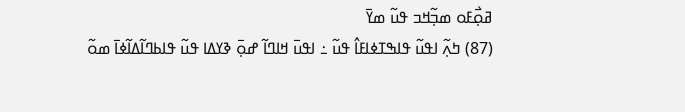ߥߋ߲߯ߓߋ ߘߏ߲߬ߞߏ ߟߎ߬ ߘߌ߫
(87) ߤߍ߲߬ ߊߟߎ߬ ߟߊߒߠߦߊߓߊ߮ ߟߎ߬ ߸ ߊߟߎ߫ ߞߊߣߊ߬ ߝߋ߲߫ ߢߌߡߊ ߟߎ߬ ߟߊߕߣߊ߬ߡߊ߬ߦߊ߫ ߘߋ߬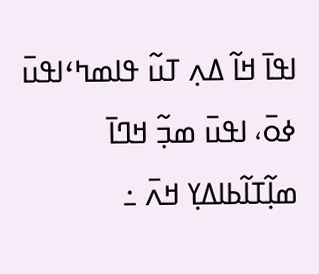ߊߟߊ߫ ߞߊ߬ ߡߍ߲ ߠߎ߬ ߟߊߘߤߵߊߟߎ߫ ߦߋ߫، ߊߟߎ߫ ߘߏ߲߬ ߞߣߊ߫ ߘߊ߲߬ߠߊ߬ߕߊߡߌ߲ ߞߍ߫ ߸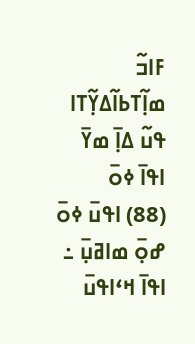ߓߊߏ߬ ߘߊ߲߬ߠߕߊ߬ߡߌ߲߬ߠߊ ߟߎ߬ ߡߊ߲߫ ߘߌ߫ ߊߟߊ߫ ߦߋ߫
(88) ߊߟߎ߫ ߦߋ߫ ߝߋ߲߫ ߘߊߥߎ߲߫ ߸ ߊߟߊ߫ ߞߵߊߟߎ߫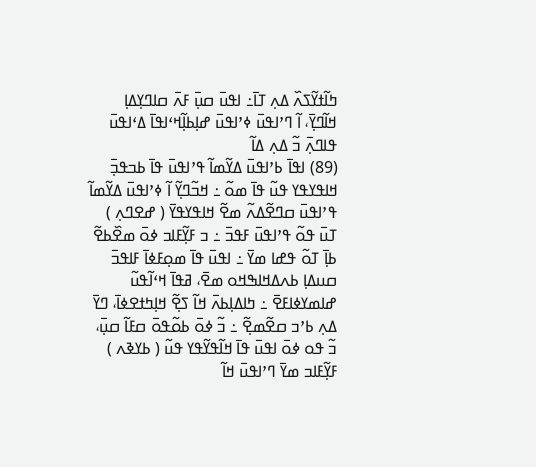ߤߊ߬ߙߌ߬ߖߍ߰ ߡߍ߲ ߠߊ߫߸ ߊߟߎ߫ ߛߎ߲߫ ߓߍ߫ ߛߊߣߌ߲ߡߊ߲ ߞߊ߬ߣߌ߲߫، ߊ߬ ߣߴߊߟߎ߫ ߦߴߊߟߎ߫ ߝߊ߲ߕߊ߲߬ߞߵߊߟߊ߫ ߡߵߊߟߎ߫ ߟߊߣߍ߲߫ ߏ߬ ߡߍ߲ ߡߊ߬
(89) ߊߟߊ߫ ߕߴߊߟߎ߫ ߡߌ߬ߘߊ߬ ߟߴߊߟߎ߫ ߟߊ߫ ߕߏߟߏ߲߫ ߞߊߟߌߟߌ ߟߎ߬ ߟߊ߫ ߘߋ߬ ߸ ߞߏ߬ߣߌ߲߬ ߊ߬ ߦߴߊߟߎ߫ ߡߌ߬ߘߊ߬ ߟߴߊߟߎ߫ ߛߣߐ߬ߡߍ߬ ߘߐ߬ ߞߊߟߌߟߌ߫ ( ߝߐߣߍ߲ ) ߠߎ߫ ߟߋ߬ ߟߴߊߟߎ߫ ߓߟߏ߫ ߸ ߏ ߓߌ߲߬ߓߊߏ ߦߋ߫ ߘߐ߰ߕߐ߬ ߕߊ߲߫ ߠߋ߬ ߟߝߊ ߘߌ߫ ߸ ߊߟߎ߫ ߟߊ߫ ߘߋ߲ߓߦߊ߫ ߓߊߟߏ߫ ߛߎߡߊ߲ ߕߍߡߞߊߒߞߋ ߘߐ߫، ߥߟߊ߫ ߞߵߊ߬ߟߎ߬ ߝߊߘߌߦߊߓߐ߫ ߸ ߤߊߡߊ߲ߕߍ߫ ߞߊ߬ ߖߐ߲߬ ߞߊ߲ߤߙߐߦߊ߫، ߣߌ߫ ߡߍ߲ ߕߴߏ ߛߐ߬ߘߐ߲߬ ߸ ߏ߬ ߦߋ߫ ߕߋ߬ߟߋ߫ ߛߓߊ߬ ߛߎ߲߫، ߏ߬ ߟߋ ߦߋ߫ ߊߟߎ߫ ߟߊ߫ ߞߊ߬ߟߌ߬ߟߌ ߟߎ߬ ( ߕߌߢߍ ) ߓߌ߲߬ߓߊߏ ߘߌ߫ ߣߴߊߟߎ߫ ߞߊ߬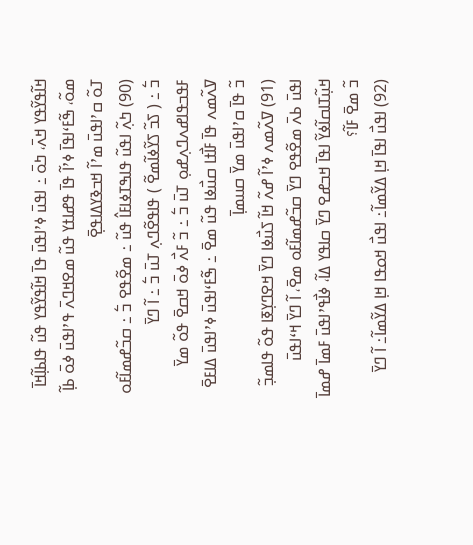ߞߊ߬ߟߌ߬ߟߌ ߞߍ߫، ߤߋ߫ ߸ ߊߟߎ߫ ߦߴߊߟߎ߫ ߟߊ߫ ߞߊ߬ߟߌ߬ߟߌ ߟߎ߬ ߟߊߕߊ߲߬ߞߊ߫ ߘߋ߬، ߒ߬ߓߵߊߟߊ߫ ߦߴߊ߬ ߟߊ߫ ߟߝߊߙߌ ߟߎ߬ ߘߐߞߣߍ߫ ߟߴߊߟߎ߫ ߦߋ߫ ߕߊ߲߬ ߠߋ߬ ߛߴߊߟߎ߫ ߘߴߊ߬ ߞߏߢߌߡߊߟߐ߲߫
(90) ߤߍ߲߬ ߊߟߎ߬ ߟߊߒߠߦߊߓߊ߮ ߟߎ߬ ߸ ߘߐ߬ߟߐ ߏ߱ ߸ ߛߏ߬ߝߘߊ߬ߓߋ ߏ߱ ߸ ( ߖߏ߬ ߖߌ߬ߦߊ߬ߘߐ߬ ) ߟߊߟߐ߬ߣߍ߲ ߠߎ߫ ߏ߱ ߸ ߊ߬ ߣߌ߫ ߓߟߏߟߊߝߍߣߍ߲ߝߋ߲ ߠߎ߫ ߏ߱ ߸ ߏ߬ ߓߍ߯ ߦߋ߫ ߞߛߐ߫ ߟߋ߬ ߘߌ߫ ߜߍ߬ߘߍ ߟߊ߫ ߓߊ߯ߙߊ ߛߎ߯ߦߊ ߟߎ߬ ߘߐ߫ ߸ ߒ߬ߓߵߊߟߎ߫ ߦߴߊߟߎ߫ ߡߊߓߐ߫ ߏ߬ ߟߊ߫ ߛߴߊߟߎ߫ ߘߌ߫ ߛߎߘߊ߲߫
(91) ߜߍ߬ߘߍ ߦߴߊ߬ ߝߍ߬ ߞߊ߬ ߖߎ߯ߦߊ ߣߌ߫ ߞߐߣߌ߲ߧߊ ߟߋ߬ ߟߊߘߏ߲߬ ߊߟߎ߫ ߕߍ߫ ߘߐ߬ߟߐ ߣߌ߫ ߛߏ߬ߝߘߊ߬ߓߋ ߘߐ߫، ߊ߬ ߣߌ߫ ߞߵߊߟߎ߫ ߞߎ߲߬ߠߊߛߊ߬ߦߌ߬ ߊߟߊ߫ ߞߏߝߐ ߣߌ߫ ߛߊߟߌ ߡߊ߬، ߦߊ߯ߟߴߊߟߎ߫ ߓߘߊ߫ ߝߘߊ߫ ߏ߬ ߘߐ߫ ߓߊ߬؟
(92) ߊߟߎ߯ ߊߟߊ߫ ߞߊ߲ ߡߌ߬ߘߊ߬߸ ߊߟߎ߯ ߞߋߟߊ ߞߊ߲ ߡߌ߬ߘߊ߬߸ ߊ߬ ߣߌ߫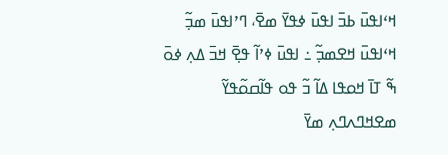ߞߵߊߟߎ߫ ߕߏ߫ ߊߟߎ߫ ߦߟߌ߫ ߘߐ߫، ߣߴߊߟߎ߫ ߘߏ߲߬ ߞߵߊߟߎ߫ ߞߐߘߏ߲߬ ߸ ߊߟߎ߫ ߦߴߊ߬ ߟߐ߲߫ ߞߏ߫ ߡߍ߲ ߦߋ߫ ߒ߬ ߠߊ߫ ߞߋߟߊ ߡߊ߬ ߏ߬ ߟߋ ߟߊ߬ߛߋ߬ߟߌ߬ ߘߐߞߣߍߣߍ߲ ߘߌ߫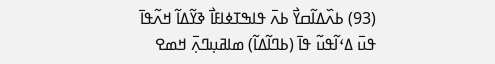(93) ߕߍ߰ߡߊ߬ߛߌ߯ ߕߍ߫ ߟߊߒߠߦߊߓߊ߯ ߢߌ߬ߡߊ߬ ߞߍ߬ߟߊ߫ ߟߎ߫ ߡߵߊ߬ߟߎ߬ ߟߊ߫ (ߕߣߊ߬ߡߊ߬) ߘߊߥߎ߲ߣߍ߲߫ ߞߘߐ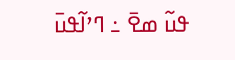ߟߎ߬ ߘߐ߫ ߸ ߣߴߊ߬ߟߎ߫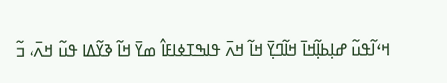ߞߵߊ߬ߟߎ߬ ߝߊ߲ߕߊ߲߬ߞߊ߫ ߞߊ߬ߣߌ߲߫ ߞߊ߬ ߞߍ߫ ߟߊߒߠߦߊߓߊ߮ ߘߌ߫ ߞߊ߬ ߢߌ߬ߡߊ ߟߎ߬ ߞߍ߫، ߏ߬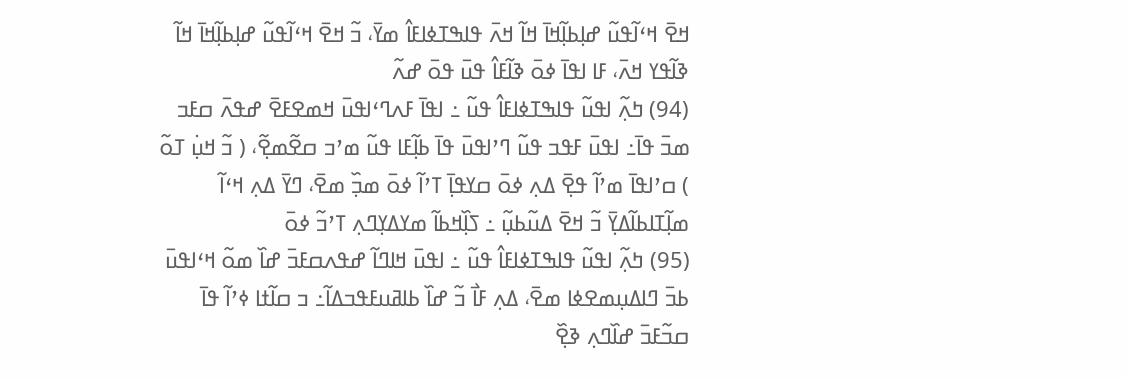ߞߐ߫ ߞߵߊ߬ߟߎ߬ ߝߊ߲ߕߊ߲߬ߞߊ߫ ߞߊ߬ ߞߍ߫ ߟߊߒߠߦߊߓߊ߮ ߘߌ߫، ߏ߬ ߞߐ߫ ߞߵߊ߬ߟߎ߬ ߝߊ߲ߕߊ߲߬ߞߊ߫ ߞߊ߬ ߢߊ߬ߟߌ ߞߍ߫، ߓߊ ߊߟߊ߫ ߦߋ߫ ߢߊ߬ߓߊ߮ ߟߎ߫ ߟߋ߫ ߝߍ߬
(94) ߤߍ߲߬ ߊߟߎ߬ ߟߊߒߠߦߊߓߊ߮ ߟߎ߬ ߸ ߊߟߊ߫ ߓߍߣߵߊߟߎ߫ ߞߘߐߓߐ߫ ߝߟߍ߫ ߛߓߏ ߘߏ߫ ߟߊ߫߸ ߊߟߎ߫ ߓߟߏ ߟߎ߬ ߣߴߊߟߎ߫ ߟߊ߫ ߕߊ߲߬ߓߊ ߟߎ߬ ߘߴߏ ߛߐ߬ߘߐ߲߬، ( ߏ߬ ߞߎ߲߭ ߠߋ߬ ) ߛߴߊߟߊ߫ ߘߴߊ߬ ߟߐ߲߫ ߡߍ߲ ߦߋ߫ ߛߌߟߊ߲߫ ߠߴߊ߬ ߦߋ߫ ߘߏ߲߰ ߘߐ߫، ߣߌ߫ ߡߍ߲ ߞߵߊ߬ ߘߊ߲߬ߠߊߕߊ߬ߡߌ߲߫ ߏ߬ ߞߐ߫ ߡߎ߬ߕߎ߲߬ ߸ ߖߊ߲߰ߞߕߊ߬ ߘߌߡߌ߲ߣߍ߲ ߠߴߏ߬ ߦߋ߫
(95) ߤߍ߲߬ ߊߟߎ߬ ߟߊߒߠߦߊߓߊ߮ ߟߎ߬ ߸ ߊߟߎ߫ ߞߊߣߊ߬ ߝߟߍߛߓߏ߫ ߝߊ߰ ߘߋ߬ ߞߵߊߟߎ߫ ߕߏ߫ ߣߊߡߎ߲ߘߐߦߊ ߘߐ߫، ߡߍ߲ ߓߊ߯ ߏ߬ ߝߊ߰ ߕߊߥߎߓߟߏߡߊ߬߸ ߏ ߛߊ߬ߙߊ ߦߴߊ߬ ߟߊ߫ ߛߏ߬ߓߏ߫ ߝߊ߰ߣߍ߲ ߢߐ߲߰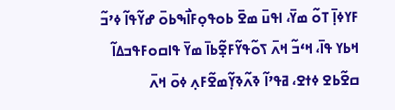ߓߌߦߊ߲߫ ߠߋ߬ ߘߌ߫، ߊߟߎ߫ ߘߐ߫ ߕߋߟߋ߲ߓߊ߯ߒߕߋ߫ ߝߌ߬ߟߊ߬ ߦߴߏ߬ ߞߕߌ ߟߊ߫، ߞߵߏ߬ ߞߍ߫ ߖߋ߬ߟߌ߬ߓߐ߲߬ߕߊ߫ ߘߌ߫ ߟߊߛߋߓߟߏߡߊ߬ ߛߐ߬ߕߐ ߦߙߐ، ߥߟߴߊ߬ ߢߍ߬ߢߌ߲߬ߘߐ߬ߓߍ߲ ߦߋ߫ ߞߍ߫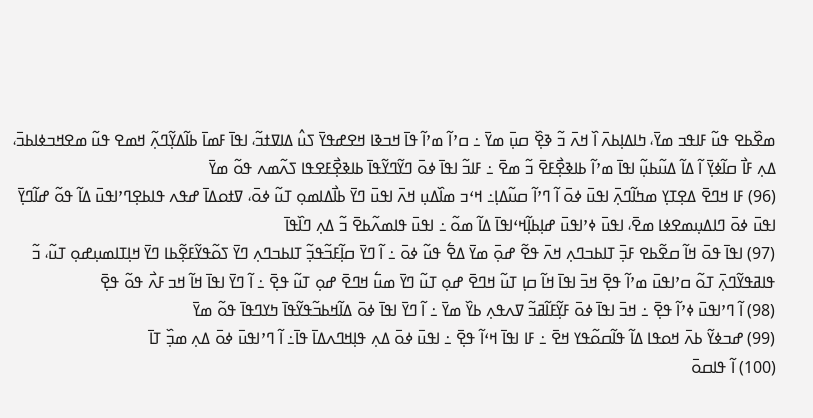ߘߐ߰ߕߐ ߟߎ߬ ߓߊߟߏ ߘߌ߫، ߤߊߡߊ߲ߕߍ߫ ߊ߰ ߞߍ߫ ߏ߬ ߢߐ߲߰ ߛߎ߲߫ ߘߌ߫ ߸ ߛߴߊ߬ ߘߴߊ߬ ߟߊ߫ ߞߏߢߊ ߞߐߝߟߌ߫ ߖߎ߮ ߡߊߜߙߏ߬، ߊߟߊ߫ ߓߘߊ߫ ߕߊ߬ߡߌ߲߬ߣߍ߲߬ ߞߘߐ ߟߎ߬ ߘߐߞߏߦߊߕߏ߫، ߡߍ߲ ߓߊ߯ ߛߊ߬ߦߌ߲߫ ߊ߬ ߡߊ߬ ߡߎ߬ߕߎ߲߬ ߊߟߊ߫ ߘߴߊ߬ ߕߊߢߐ߲߯ߓߐ߫ ߏ߬ ߘߐ߫ ߸ ߓߊߏ߬ ߊߟߊ߫ ߦߋ߫ ߣߌ߬ߣߌ߬ߟߊ߫ ߕߊߢߐ߲߯ߓߐߟߊ ߖߍ߬ߘߍ ߟߋ߬ ߘߌ߫
(96) ߓߊ ߞߣߐ߫ ߡߐ߲ߠߌ߲ ߘߤߊ߬ߣߍ߲߫ ߊߟߎ߫ ߦߋ߫ ߊ߬ ߣߴߊ߬ ߛߎ߬ߡߊ߲߸ ߞߵߏ ߘߊ߰ߡߎ߲ ߞߍ߫ ߊߟߎ߫ ߣߌ߫ ߕߊ߯ߡߊߘߋ߲ ߠߎ߬ ߦߋ߫، ߜߙߋߡߊ߫ ߝߟߍ ߟߊߕߐ߲ߣߴߊߟߎ߫ ߡߊ߬ ߟߋ߬ ߝߊ߬ߣߌ߲߫ ߊߟߎ߫ ߦߋ߫ ߣߊߡߎ߲ߘߐߦߊ ߘߐ߫، ߊߟߎ߫ ߦߴߊߟߎ߫ ߝߊ߲ߕߊ߲߬ߞߵߊߟߊ߫ ߡߊ߬ ߘߋ߬ ߸ ߊߟߎ߫ ߟߊߘߍ߬ߕߐ߫ ߏ߬ ߡߍ߲ ߣߊ߰ߟߊ߫
(97) ߊߟߊ߫ ߟߋ߫ ߞߊ߬ ߛߐ߬ߕߐ ߓߏ߲߫ ߠߊߕߏߣߍ߲ ߞߍ߫ ߟߐ߬ ߝߋ߲߫ ߘߌ߫ ߡߐ߱ ߟߎ߬ ߦߋ߫ ߸ ߊ߬ ߣߌ߫ ߛߊ߲߬ߓߏ߬ߟߏ߲߬ ߠߊߕߏߣߍ߲ ߣߌ߫ ߖߋ߬ߟߌ߬ߓߐ߲߬ߕߊ ߣߌ߫ ߞߊ߲ߠߊߘߎ߲ߝߋ߲ ߠߎ߬، ߏ߬ ߟߊߥߟߌ߬ߣߍ߲߫ ߠߋ߬ ߛߴߊߟߎ߫ ߘߴߊ߬ ߟߐ߲߫ ߞߏ߫ ߊߟߊ߫ ߞߊ߬ ߛߊ߲ ߠߎ߬ ߞߣߐ߫ ߝߋ߲ ߠߎ߬ ߣߌ߫ ߘߎ߱ ߞߣߐ߫ ߝߋ߲ ߠߎ߬ ߟߐ߲߫ ߸ ߊ߬ ߣߌ߫ ߊߟߊ߫ ߞߊ߬ ߞߏ ߓߍ߯ ߟߋ߬ ߟߐ߲߫
(98) ߊ߬ ߣߴߊߟߎ߫ ߦߴߊ߬ ߟߐ߲߫ ߸ ߞߏ߫ ߊߟߊ߫ ߦߋ߫ ߓߌ߲߬ߓߊ߬ߥߏ߬ ߜߍߟߍ߲ ߕߌ߰ ߘߌ߫ ߸ ߊ߬ ߣߌ߫ ߊߟߊ߫ ߦߋ߫ ߡߊ߬ߞߕߏ߬ߟߌ߬ߟߊ߫ ߤߌߣߟߊ߫ ߟߋ߬ ߘߌ߫
(99) ߝߏߦߌ߬ ߕߍ߫ ߞߋߟߊ ߡߊ߬ ߟߊ߬ߛߋ߬ߟߌ ߞߐ߫ ߸ ߓߊ ߊߟߊ߫ ߞߵߊ߬ ߟߐ߲߫ ߸ ߊߟߎ߫ ߦߋ߫ ߡߍ߲ ߟߊ߲ߞߣߍߡߊ߫ ߟߊ߫߸ ߊ߬ ߣߴߊߟߎ߫ ߦߋ߫ ߡߍ߲ ߘߏ߲߰ ߠߊ߫
(100) ߊ߬ ߟߊߛߋ߫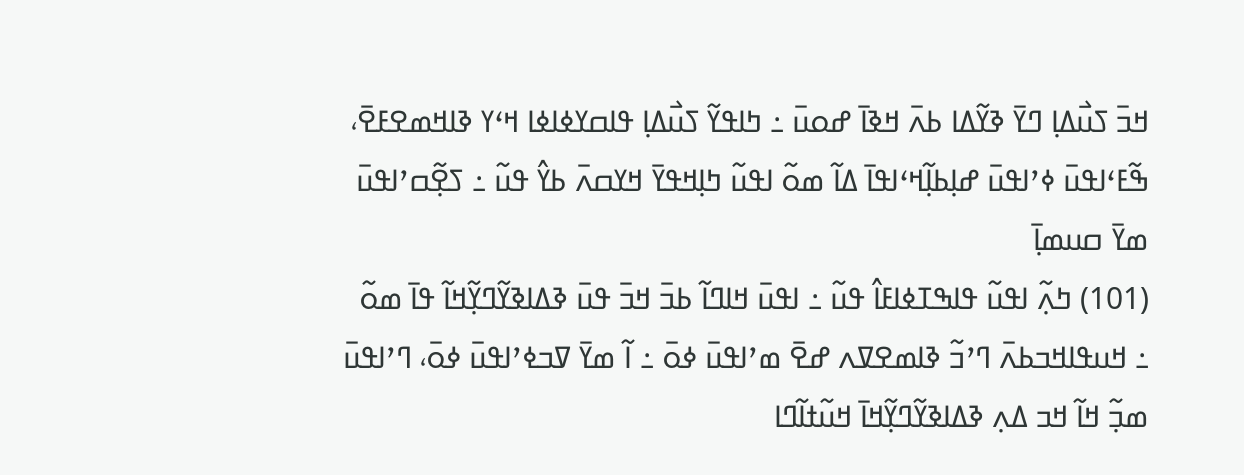ߞߏ߫ ߖߎ߯ߡߊ߲ ߣߌ߫ ߢߌ߬ߡߊ ߕߍ߫ ߞߢߊ߫ ߝߋߎ߫ ߸ ߤߊߟߌ߬ ߖߎ߯ߡߊ߲ ߟߊߛߌߦߊߦߊ ߞߵߌ ߢߊߞߘߐߓߐ߫، ߒ߬ߓߵߊߟߎ߫ ߦߴߊߟߎ߫ ߝߊ߲ߕߊ߲߬ߞߵߊߟߊ߫ ߡߊ߬ ߘߋ߬ ߊߟߎ߬ ߤߊ߲ߞߟߌ߫ ߞߌߛߍ߫ ߕߌ߮ ߟߎ߬ ߸ ߖߐ߲߬ߛߴߊߟߎ߫ ߘߌ߫ ߛߎߘߊ߲߫
(101) ߤߍ߲߬ ߊߟߎ߬ ߟߊߒߠߦߊߓߊ߮ ߟߎ߬ ߸ ߊߟߎ߫ ߞߊߣߊ߬ ߕߏ߫ ߞߏ߫ ߟߎ߫ ߢߡߊߢߌ߬ߣߌ߲߬ߞߊ߬ ߟߊ߫ ߘߋ߬ ߸ ߞߎߟߊߞߏߕߍ߫ ߣߴߏ߬ ߢߊߘߐߜߍ ߝߐ߫ ߘߴߊߟߎ߫ ߦߋ߫ ߸ ߊ߬ ߘߌ߫ ߜߏߦߴߊߟߎ߫ ߦߋ߫، ߣߴߊߟߎ߫ ߘߏ߲߬ ߞߊ߬ ߞߏ ߡߍ߲ ߢߡߊߢߌ߬ߣߌ߲߬ߞߊ߫ ߞߎ߬ߙߊ߬ߣߊ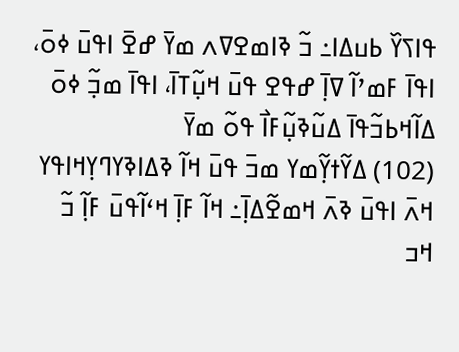ߟߊߖߌ߰ ߕߎߡߊ߸ ߏ߬ ߢߊߘߐߜߍ ߘߌ߫ ߝߐ߫ ߊߟߎ߫ ߦߋ߫، ߊߟߊ߫ ߓߘߴߊ߬ ߜߊ߲߫ ߝߟߐ ߟߎ߫ ߞߎ߲߬ߠߊ߫، ߊߟߊ߫ ߘߏ߲߬ ߦߋ߫ ߡߊ߬ߞߕߏ߬ߟߊ߫ ߡߎ߬ߢߎ߲߬ߓߊ߯ ߟߋ߬ ߘߌ߫
(102) ߡߌ߬ߙߌ߲߬ߘߌ ߘߏ߫ ߟߎ߫ ߞߊ߬ ߢߡߊߢߌߣߌ߲ߞߊߟߌ ߞߍ߫ ߊߟߎ߫ ߢߍ߫ ߞߘߐ߬ߡߊ߲߫߸ ߞߊ߬ ߓߊ߲߫ ߞߵߊ߬ߟߎ߫ ߓߊ߲߬ ߏ߬ ߞߏ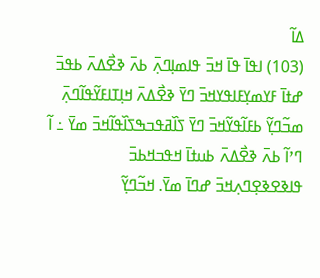ߡߊ߬
(103) ߊߟߊ߫ ߟߊ߫ ߞߏ߫ ߟߊߘߊ߲ߣߍ߲߫ ߕߍ߫ ߢߐ߯ߡߍ߫ ߕߟߏ߫ ߝߙߊ߫ ߓߌߘߌ߲ߓߊߟߌߞߏ߫ ߣߌ߫ ߢߐ߯ߡߍ߫ ߞߊ߲ߠߊߓߌ߬ߟߊ߬ߣߍ߲߫ ߘߏ߬ߣߌ߲߬ ߕߓߊ߬ߟߌ߬ߞߏ߫ ߣߌ߫ ߖߊ߰ߥߟߏߒߖߊ߰ߟߊ߬ߞߏ߫ ߘߌ߫ ߸ ߊ߬ ߣߴߊ߬ ߕߍ߫ ߢߐ߯ߡߍ߫ ߕߎߙߊ߫ ߞߟߏߞߕߏ߫ ߟߊߢߐߢߐ߲ߣߍ߲ߞߏ߫ ߝߣߊ߫ ߘߌ߫. ߞߏ߬ߣߌ߲߬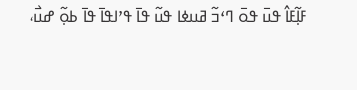ߓߊ߲߬ߓߊ߮ ߟߎ߫ ߟߋ߫ ߣߵߏ߬ ߥߎߦߊ ߟߎ߬ ߟߊ߫ ߟߴߊߟߊ߫ ߟߊ߫ ߕߋ߲߬ ߝߎ߯،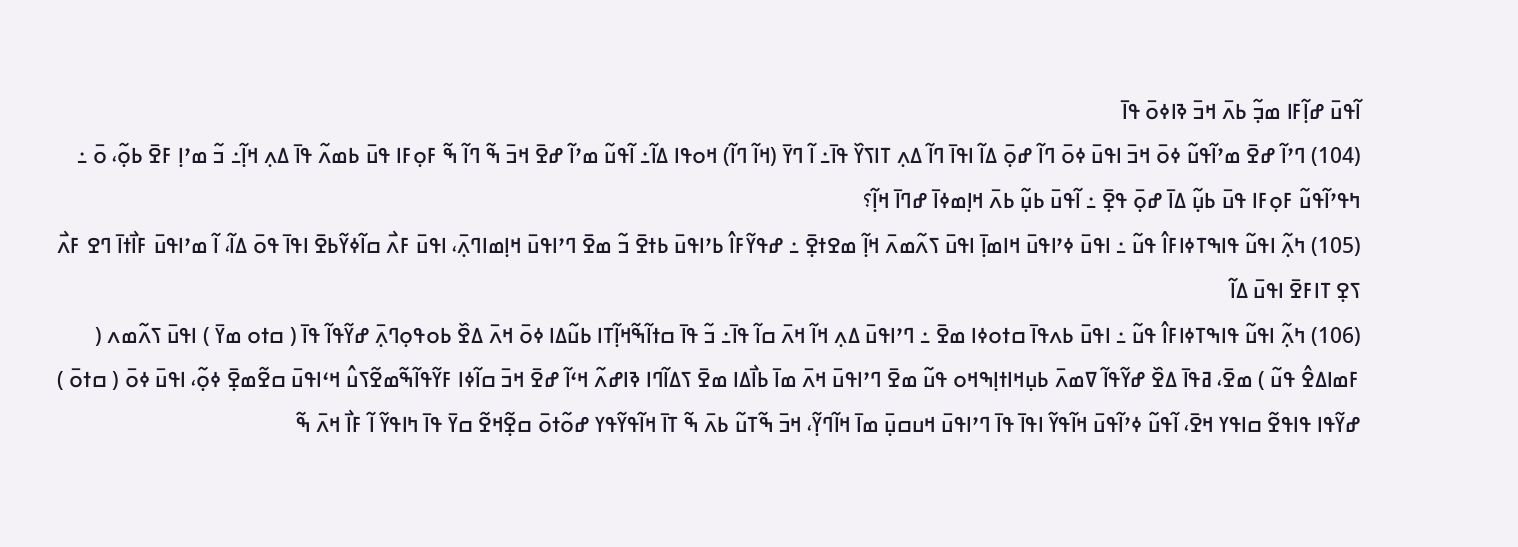ߊ߬ߟߎ߫ ߝߊ߲߬ߓߊ ߘߏ߲߬ ߕߍ߫ ߞߏ߫ ߢߊߦߋ߫ ߟߊ߫
(104) ߣߴߊ߬ ߝߐ߫ ߘߴߊ߬ߟߎ߬ ߦߋ߫ ߞߏ߫ ߊߟߎ߫ ߦߋ߫ ߣߊ߬ ߝߋ߲߫ ߡߊ߬ ߊߟߊ߫ ߣߊ߬ ߡߍ߲ ߠߊߖߌ߰ ߟߊ߫߸ ߊ߬ ߣߌ߫ (ߞߊ߬ ߣߊ߬) ߞߋߟߊ ߡߊ߬߸ ߊ߬ߟߎ߬ ߘߴߊ߬ ߝߐ߫ ߞߏ߫ ߒ߬ ߣߊ߬ ߒ߬ ߓߋ߲ߓߊ ߟߎ߫ ߕߘߍ߬ ߟߊ߫ ߡߍ߲ ߞߊ߲߬߸ ߏ߬ ߘߴߊ߲ ߓߐ߫ ߕߋ߲߬، ߋ߫ ߸ ߤߟߴߊ߬ߟߎ߬ ߓߋ߲ߓߊ ߟߎ߫ ߕߎ߲߬ ߡߊ߫ ߝߋ߲߫ ߟߐ߲߫ ߸ ߊ߬ߟߎ߫ ߕߎ߲߬ ߕߍ߫ ߞߊ߲ߘߦߊ߫ ߝߣߊ߫ ߞߊ߲߬؟
(105) ߤߍ߲߬ ߊߟߎ߬ ߟߊߒߠߦߊߓߊ߮ ߟߎ߬ ߸ ߊߟߎ߫ ߦߴߊߟߎ߫ ߞߊߘߊ߲߫ ߊߟߎ߫ ߖߍ߬ߘߍ߫ ߞߊ߲߬ ߘߐߙߐ߲߫ ߸ ߝߟߌ߬ߓߊ߮ ߕߴߊߟߎ߫ ߕߙߐ߫ ߏ߬ ߘߐ߫ ߣߴߊߟߎ߫ ߞߊ߲ߘߊߣߍ߲߫، ߊߟߎ߫ ߓߍ߯ ߛߊ߬ߦߌ߬ߕߐ߫ ߊߟߊ߫ ߟߋ߫ ߡߊ߬، ߊ߬ ߘߴߊߟߎ߫ ߓߊ߯ߙߊ߫ ߣߐ ߓߍ߯ ߖߐ߲ ߠߊߓߐ߫ ߊߟߎ߫ ߡߊ߬
(106) ߤߍ߲߬ ߊߟߎ߬ ߟߊߒߠߦߊߓߊ߮ ߟߎ߬ ߸ ߊߟߎ߫ ߕߍߟߊ߫ ߛߙߋߦߊ ߘߐ߫ ߸ ߣߴߊߟߎ߫ ߡߍ߲ ߞߊ߬ ߞߍ߫ ߛߊ߬ ߟߊ߫߸ ߏ߬ ߟߊ߫ ߛߙߊ߬ߒ߬ߞߊ߲߬ߠߊ ߕߎ߬ߡߊ ߦߋ߫ ߞߍ߫ ߡߐ߰ ߕߋߟߋ߲ߣߍ߲߫ ߝߌ߬ߟߊ߬ ߟߊ߫ ( ߛߙߋ ߘߌ߫ ) ߊߟߎ߫ ߖߍ߬ߘߍ ( ߓߘߊߡߐ߮ ߟߎ߬ ) ߘߐ߫، ߥߟߊ߫ ߡߐ߰ ߝߌ߬ߟߊ߬ ߜߘߍ߫ ߕߎ߲ߞߊߙߊ߲ߒߞߋ ߟߎ߬ ߘߐ߫ ߣߴߊߟߎ߫ ߞߍ߫ ߘߊ߫ ߕߊ߯ߡߊ ߘߐ߫ ߖߡߊ߬ߣߊ ߢߊߝߍ߬ ߞߵߊ߬ ߝߐ߫ ߞߏ߫ ߛߊ߬ߦߊ ߓߌ߬ߟߊ߬ߒ߬ߘߐ߬ߖߎ߮ ߞߵߊߟߎ߫ ߛߐ߬ߘߐ߲߫ ߦߋ߲߬، ߊߟߎ߫ ߦߋ߫ ( ߛߙߋ߫ ) ߝߌ߬ߟߊ ߟߊߟߐ߬ ߛߊߟߌ ߞߐ߫، ߊ߬ߟߎ߬ ߦߴߊ߬ߟߎ߫ ߞߊ߬ߟߌ߬ ߊߟߊ߫ ߟߊ߫ ߣߴߊߟߎ߫ ߞߎߛߎ߲߫ ߘߊ߫ ߞߊ߬ߣߌ߲߬، ߞߏ߫ ߒ߬ߠߎ߬ ߕߍ߫ ߒ߬ ߠߊ߫ ߞߊ߬ߟߌ߬ߟߌ ߝߋ߬ߙߋ߫ ߛߐ߲߬ߞߐ߬ ߛߌ߫ ߟߊ߫ ߤߊߟߌ߬ ߊ߬ ߓߊ߯ ߞߍ߫ ߒ߬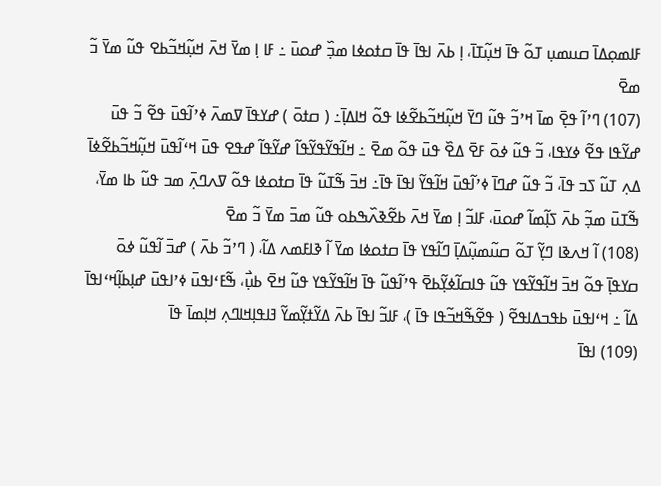ߓߊߘߋ߲ߡߊ߫ ߛߎߘߎ߲ ߠߋ߬ ߟߊ߫ ߞߎ߲߬ߠߊ߫، ߊ߲ ߕߍ߫ ߊߟߊ߫ ߟߊ߫ ߛߙߋߦߊ ߘߏ߲߰ ߝߋߎ߫ ߸ ߓߊ ߊ߲ ߘߌ߫ ߞߍ߫ ߞߎ߲߬ߞߏ߬ߕߐ ߟߎ߬ ߘߌ߫ ߏ߬ ߘߐ߫
(107) ߣߴߊ߬ ߟߐ߲߫ ߘߊ߫ ߞߴߏ߬ ߟߎ߬ ߣߌ߫ ߞߎ߲߬ߞߏ߬ߕߐ߬ߦߊ ߟߋ߬ ߞߊߡߊ߲߫߸ ( ߛߙߋ߫ ) ߝߌߟߊ߫ ߜߘߍ߫ ߦߴߊ߬ߟߎ߫ ߟߐ߬ ߏ߬ ߟߎ߫ ߝߌ߬ߟߊ ߟߐ߬ ߦߌߟߊ، ߏ߬ ߟߎ߬ ߦߋ߫ ߓߐ߫ ߡߐ߰ ߟߎ߫ ߟߋ߬ ߘߐ߫ ߸ ߞߊ߬ߟߌ߬ߟߌ߬ߟߊ߬ ߝߌ߬ߟߊ߬ ߝߟߐ ߟߎ߫ ߞߵߊ߬ߟߎ߫ ߞߎ߲߬ߞߏ߬ߕߐ߬ߦߊ߫ ߡߍ߲ ߠߎ߬ ߖߏ ߟߊ߫، ߏ߬ ߟߎ߬ ߝߣߊ߫ ߦߴߊ߬ߟߎ߫ ߞߊ߬ߟߌ߬ ߊߟߊ߫ ߟߊ߫߸ ߞߏ߫ ߒ߬ߠߎ߬ ߟߊ߫ ߛߙߋߦߊ ߟߋ߬ ߜߍߣߍ߲߫ ߘߏ ߟߎ߬ ߕߊ ߘߌ߫، ߒ߬ߠߎ߫ ߘߏ߲߬ ߕߍ߫ ߖߊ߲߬ߘߊ߬ ߝߋߎ߫، ߓߊߏ߬ ߊ߲ ߘߌ߫ ߞߍ߫ ߕߐ߬ߢߍ߰ߒߕߋ ߟߎ߬ ߘߏ߫ ߘߌ߫ ߏ߬ ߘߐ߫
(108) ߊ߬ ߞߍߢߊ ߣߌ߲߬ ߠߋ߬ ߛߎ߬ߘߎ߲߬ߡߊ߲߫ ߣߊ߬ߟߌ ߟߊ߫ ߛߙߋߦߊ ߘߌ߫ ߊ߬ ߢߊߓߘߍ ߡߊ߬، ( ߣߴߏ߬ ߕߍ߫ ) ߝߏ߫ ߊ߬ߟߎ߬ ߦߋ߫ ߛߌߟߊ߲߫ ߟߋ߬ ߞߏ߫ ߞߊ߬ߟߌ߬ߟߌ ߟߎ߬ ߟߊߛߊ߬ߦߌ߲߬ߕߐ߫ ߟߴߊ߬ߟߎ߬ ߟߊ߫ ߞߊ߬ߟߌ߬ߟߌ ߟߎ߬ ߞߐ߫ ߕߎ߲߯، ߒ߬ߓߵߊߟߎ߫ ߦߴߊߟߎ߫ ߝߊ߲ߕߊ߲߬ߞߵߊߟߊ߫ ߡߊ߬ ߸ ߞߵߊߟߎ߫ ߕߟߏߡߊߟߐ߬ ( ߟߐ߬ߒ߬ߞߏ߬ߟߊ ߟߊ߫ )، ߓߊߏ߬ ߊߟߊ߫ ߕߍ߫ ߡߌ߬ߙߌ߲߬ߘߌ߬ ߔߊߟߊ߲ߞߊߣߍ߲ ߞߊ߲ߘߊ߫ ߟߊ߫
(109) ߊߟߊ߫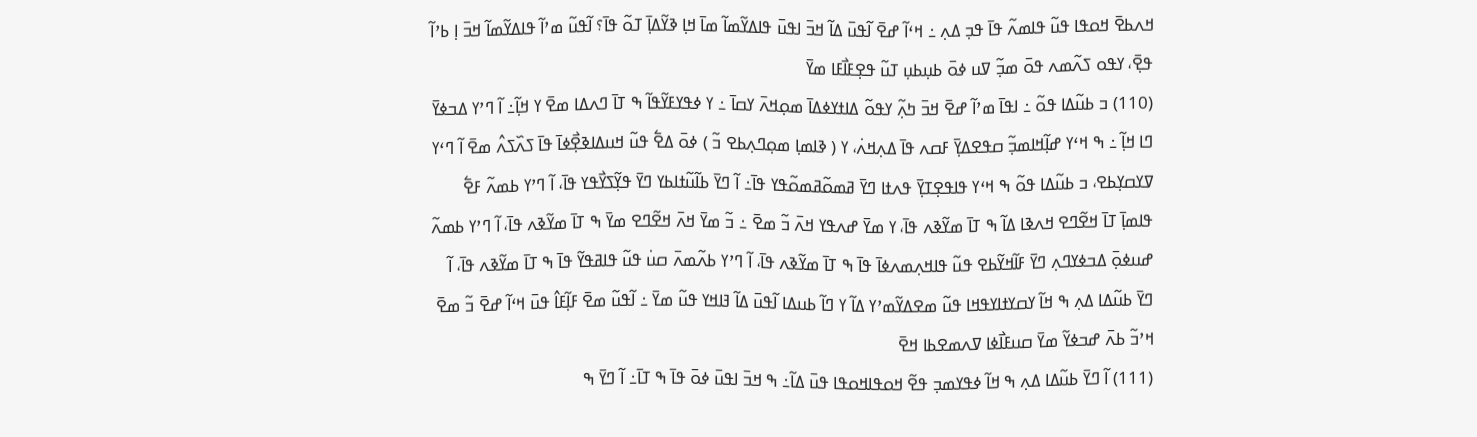ߞߍߕߐ߫ ߞߋߟߊ ߟߎ߬ ߟߊߘߍ߬ ߟߊ߫ ߟߏ߲ ߡߍ߲ ߸ ߞߵߊ߬ ߝߐ߫ ߊ߬ߟߎ߫ ߡߊ߬ ߞߏ߫ ߊߟߎ߫ ߟߊߡߌ߬ߘߊ߬ ߘߊ߫ ߞߊ߲ ߢߌ߬ߡߊ߲߫ ߠߋ߬ ߟߊ߫؟ ߊ߬ߟߎ߬ ߘߴߊ߬ ߟߊߡߌ߬ߘߊ߬ ߞߏ߫ ߊ߲ ߕߴߊ߬ ߟߐ߲߫، ߌߟߋ ߖߍ߬ߘߍ ߟߋ߫ ߘߏ߲߬ ߜߎ ߦߋ߫ ߕߎ߲ߕߎ߲ ߠߎ߬ ߟߐ߲ߓߊ߯ߓߊ ߘߌ߫
(110) ߏ ߕߎ߬ߡߊ ߟߋ߬ ߸ ߊߟߊ߫ ߘߴߊ߬ ߝߐ߫ ߞߏ߫ ߤߍ߲߬ ߌߟߋ߬ ߡߊߙߌߦߡߊ߫ ߘߋ߲ߞߍ߫ ߌߛߊ߫ ߸ ߌ ߦߟߌߓߌ߬ߟߊ߬ ߒ ߠߊ߫ ߣߍߡߊ ߘߐ߫ ߌ ߞߊ߲߬߸ ߊ߬ ߣߴߌ ߡߏߦߌ߫ ߣߊ ߞߊ߲߬ ߸ ߒ ߞߵߌ ߝߊ߲߬ߞߊߘߏ߲߬ ߛߟߐߡߌ߲߫ ߓߛߍ ߟߊ߫ ߡߍ߲ߞߍ߭، ߌ ( ߢߊߘߊ߲ ߘߋ߲ߣߍ߲ߕߐ ߏ߬ ) ߦߋ߫ ߡߐ߱ ߟߎ߬ ߞߎߡߊߢߐ߲߯ߦߊ߫ ߟߊ߫ ߖߍ߰ߖߍ߮ ߘߐ߫ ߊ߬ ߣߵߌ ߜߌߛߌ߲ߕߐ، ߏ ߕߎ߬ߡߊ ߟߋ߬ ߒ ߞߵߌ ߟߊߟߐ߲ߠߌ߲߫ ߟߍߙߊ ߣߌ߫ ߥߘߋ߬ߥߘߋ߬ߟߌ ߟߊ߫߸ ߊ߬ ߣߌ߫ ߕߊ߬ߎ߬ߙߊߕߌ ߣߌ߫ ߟߌ߲߬ߖߌ߯ߟߌ ߟߊ߫، ߊ߬ ߣߴߌ ߕߘߍ߬ ߓߐ߱ ߟߊߘߊ߲߫ ߠߊ߫ ߞߐ߬ߣߐ ߞߍߢߊ ߡߊ߬ ߒ ߠߊ߫ ߘߌ߬ߢߍ ߟߊ߫، ߌ ߘߌ߫ ߝߍߟߌ ߞߍ߫ ߏ߬ ߘߐ߫ ߸ ߏ߬ ߘߌ߫ ߞߍ߫ ߞߐ߬ߣߐ ߘߌ߫ ߒ ߠߊ߫ ߘߌ߬ߢߍ ߟߊ߫، ߊ߬ ߣߴߌ ߕߘߍ߬ ߝߎߦߋ߲߫ ߡߏߦߌߣߍ߲ ߣߌ߫ ߓߊ߬ߞߌ߬ߕߐ ߟߎ߬ ߟߊߞߍ߲ߘߍߦߊ߫ ߟߊ߫ ߒ ߠߊ߫ ߘߌ߬ߢߍ ߟߊ߫، ߊ߬ ߣߴߌ ߕߍ߬ߘߍ߫ ߛߎ߭ ߟߎ߬ ߟߊߥߟߌ߬ ߟߊ߫ ߒ ߠߊ߫ ߘߌ߬ߢߍ ߟߊ߫، ߊ߬ ߣߌ߫ ߕߎ߬ߡߊ ߡߍ߲ ߒ ߞߊ߬ ߌߛߌߙߊߌߟߞߊ ߟߎ߬ ߘߐߡߌ߬ߘߴߌ ߡߊ߬ ߌ ߣߊ߬ ߕߎߡߊ ߊ߬ߟߎ߫ ߡߊ߬ ߔߊߞߌ ߟߎ߬ ߘߌ߫ ߸ ߊ߬ߟߎ߬ ߘߐ߫ ߓߊ߲߬ߓߊ߮ ߟߎ߫ ߞߵߊ߬ ߝߐ߫ ߏ߬ ߘߐ߫ ߞߴߏ߬ ߕߍ߫ ߝߏߦߌ߬ ߘߌ߫ ߛߎߓߊ߯ߦߊ ߜߍߘߐߕߊ ߞߐ߫
(111) ߊ߬ ߣߌ߫ ߕߎ߬ߡߊ ߡߍ߲ ߒ ߞߊ߬ ߦߟߌߘߏ߲ ߟߐ߬ ߞߋߟߊߞߋߟߊ ߟߎ߫ ߡߊ߬߸ ߒ ߞߏ߫ ߊߟߎ߫ ߦߋ߫ ߟߊ߫ ߒ ߠߊ߫߸ ߊ߬ ߣߌ߫ ߒ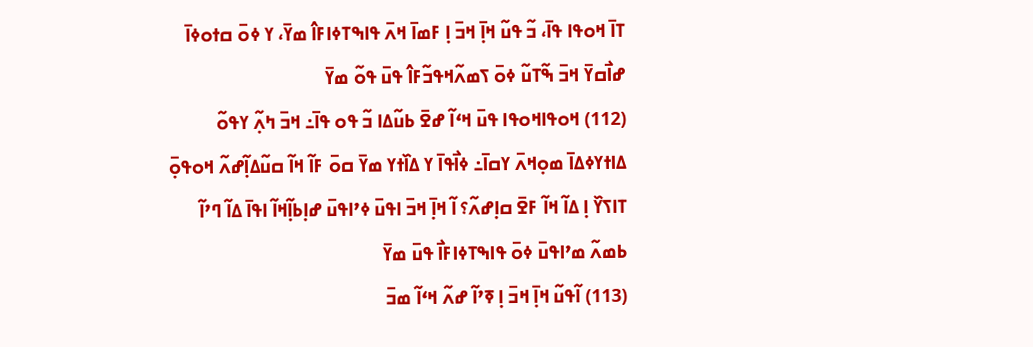ߠߊ߫ ߞߋߟߊ ߟߊ߫، ߏ߬ ߟߎ߬ ߞߊ߲߫ ߞߏ߫ ߊ߲ ߓߘߊ߫ ߞߍ߫ ߟߊߒߠߦߊߓߊ߮ ߘߌ߫، ߌ ߦߋ߫ ߛߙߋߦߊ߫ ߝߊ߯ߛߌ߫ ߞߏ߫ ߒ߬ߠߎ߬ ߦߋ߫ ߖߘߍ߬ߞߟߏ߬ߓߊ߮ ߟߎ߫ ߟߋ߬ ߘߌ߫
(112) ߞߋߟߊߞߋߟߊ ߟߎ߫ ߞߵߊ߬ ߝߐ߫ ߕߎ߬ߡߊ ߏ߬ ߟߋ ߟߊ߫߸ ߞߏ߫ ߤߍ߲߬ ߌߟߋ߬ ߡߊߙߌߦߡߊ߫ ߘߋ߲ߞߍ߫ ߌߛߊ߫߸ ߦߊ߯ߟߊ߫ ߌ ߡߊ߰ߙߌ ߘߌ߫ ߛߋ߫ ߓߊ߬ ߞߊ߬ ߛߎ߬ߡߊ߲߬ߝߍ߬ ߞߋߟߋ߲߫ ߠߊߖߌ߰ ߊ߲ ߡߊ߬ ߞߊ߬ ߓߐ߫ ߛߊ߲ߝߍ߬؟ ߊ߬ ߞߊ߲߫ ߞߏ߫ ߊߟߎ߫ ߦߴߊߟߎ߫ ߝߊ߲ߕߊ߲߬ߞߊ߬ ߊߟߊ߫ ߡߊ߬ ߣߴߊ߬ ߕߘߍ߬ ߘߴߊߟߎ߫ ߦߋ߫ ߟߊߒߠߦߊߓߊ߯ ߟߎ߫ ߘߌ߫
(113) ߊ߬ߟߎ߬ ߞߊ߲߫ ߞߏ߫ ߊ߲ ߧߴߊ߬ ߝߍ߬ ߞߵߊ߬ ߘߏ߫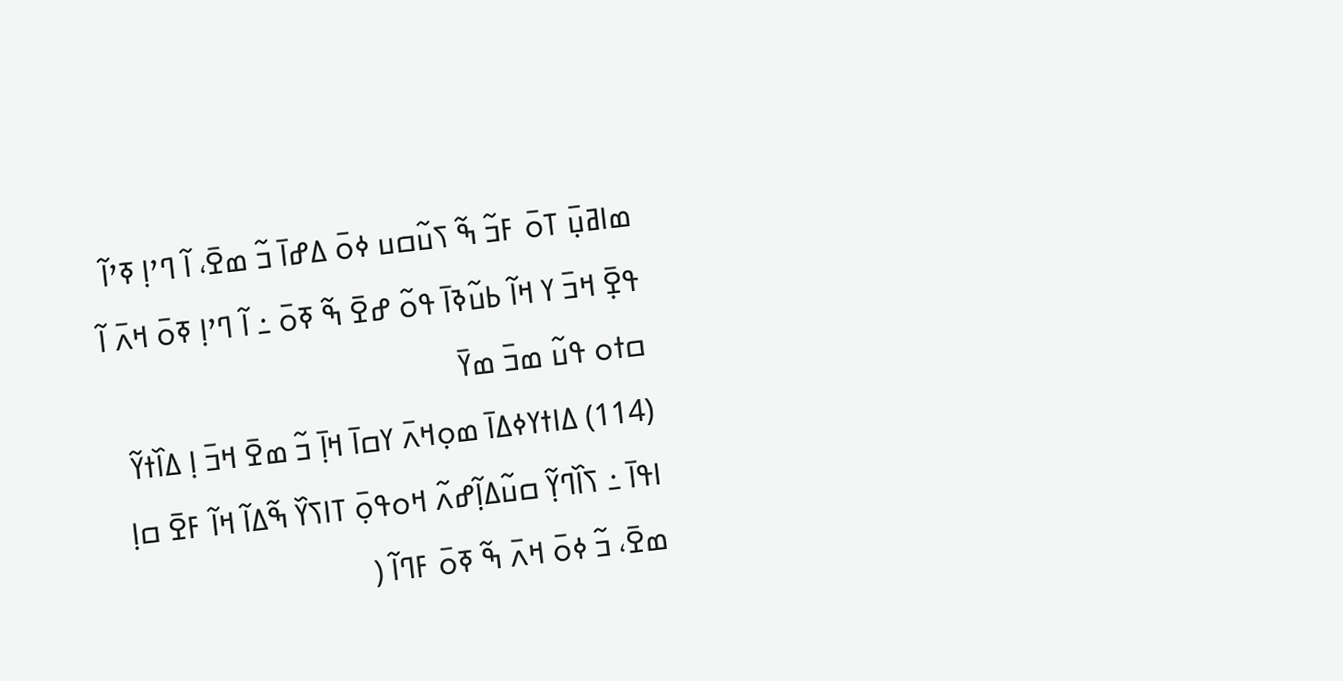ߘߊߥߎ߲߫ ߠߋ߫ ߓߏ߬ ߒ߬ ߖߎ߬ߛߎ ߦߋ߫ ߡߝߊ߫ ߏ߬ ߘߐ߫، ߊ߬ ߣߴߊ߲ ߧߴߊ߬ ߟߐ߲߫ ߞߏ߫ ߌ ߞߊ߬ ߕߎ߬ߢߊ߫ ߟߋ߬ ߝߐ߫ ߒ߬ ߧߋ߫ ߸ ߊ߬ ߣߴߊ߲ ߧߋ߫ ߞߍ߫ ߊ߬ ߛߙߋ ߟߎ߬ ߘߏ߫ ߘߌ߫
(114) ߡߊߙߌߦߡߊ߫ ߘߋ߲ߞߍ߫ ߌߛߊ߫ ߞߊ߲߫ ߏ߬ ߘߐ߫ ߞߏ߫ ߊ߲ ߡߊ߰ߙߌ߬ ߊߟߊ߫ ߸ ߖߊ߰ߣߌ߲߬ ߛߎ߬ߡߊ߲߬ߝߍ߬ ߞߋߟߋ߲߫ ߠߊߖߌ߰ ߒ߬ߡߊ߬ ߞߊ߬ ߓߐ߫ ߛߊ߲ ߘߐ߫، ߏ߬ ߦߋ߫ ߞߍ߫ ߒ߬ ߧߋ߫ ߓߣߊ߬ (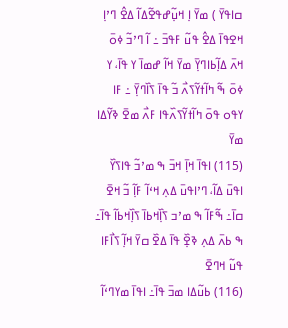ߛߊߟߌ߫ ) ߘߌ߫ ߊ߲ ߞߎ߲߬ߝߟߐ߬ߡߊ߬ ߡߐ߮ ߣߴߊ߲ ߞߐߟߊ߫ ߡߐ߮ ߟߎ߬ ߓߟߏ߫ ߸ ߊ߬ ߣߴߏ߬ ߦߋ߫ ߞߍ߫ ߡߊ߲߬ߕߊߣߌ߲߫ ߘߌ߫ ߞߊ߬ ߝߘߊ߫ ߌ ߟߊ߫، ߌ ߦߋ߫ ߒ߬ ߤߊ߬ߙߌ߬ߖߍ߯ ߏ߬ ߟߊ߫ ߖߊ߰ߣߌ߲߫ ߸ ߓߊ ߌߟߋ ߟߋ߫ ߤߊ߬ߙߌ߬ߖߍ߰ߟߊ ߓߍ߯ ߘߐ߫ ߢߌ߬ߡߊ ߘߌ߫
(115) ߊߟߊ߫ ߞߊ߲߫ ߞߏ߫ ߒ ߘߴߏ߬ ߟߊߖߌ߰ ߊߟߎ߫ ߡߊ߬، ߣߴߊߟߎ߫ ߡߍ߲ ߞߵߊ߬ ߓߊ߲߬ ߏ߬ ߞߐ߫ ߛߊ߫߸ ߒ߬ߓߊ߬ ߒ ߘߴߏ ߖߊ߲߰ߞߕߊ߫ ߖߊ߲߰ߞߕߊ߬ ߟߊ߫߸ ߒ ߕߍ߫ ߡߍ߲ ߢߐ߲߰ ߟߊ߫ ߡߐ߰ ߛߌ߫ ߞߊ߲߬ ߖߊ߯ߓߊ ߟߎ߬ ߞߣߐ߫
(116) ߕߎ߬ߡߊ ߘߏ߫ ߟߊ߫߸ ߊߟߊ߫ ߘߌߣߵߊ߬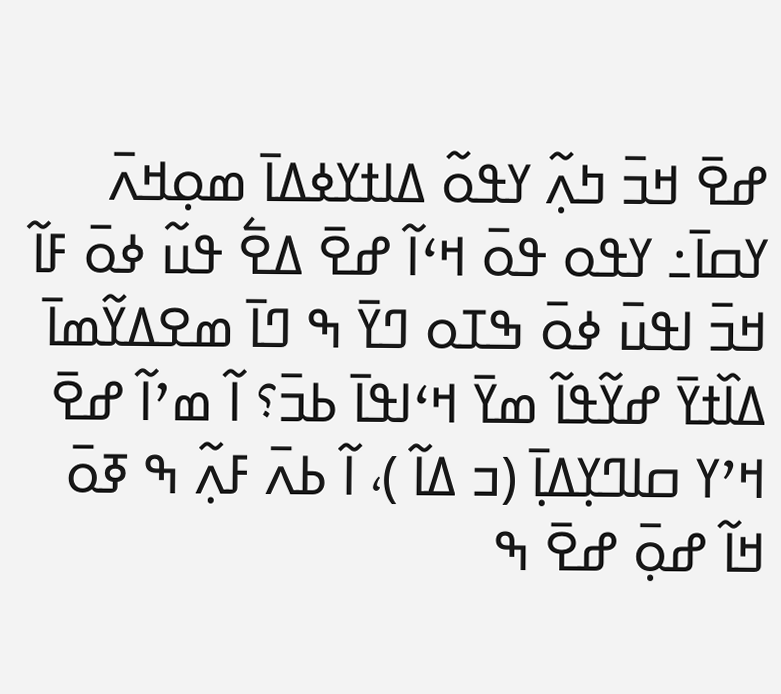ߝߐ߫ ߞߏ߫ ߤߍ߲߬ ߌߟߋ߬ ߡߊߙߌߦߡߊ߫ ߘߋ߲ߞߍ߫ ߌߛߊ߫߸ ߌߟߋ ߟߋ߫ ߞߵߊ߬ ߝߐ߫ ߡߐ߱ ߟߎ߬ ߦߋ߫ ߓߊ߬ ߞߏ߫ ߊߟߎ߫ ߦߋ߫ ߒߠߋ ߣߌ߫ ߒ ߣߊ߫ ߘߐߡߌ߬ߘߊ߫ ߡߊ߰ߙߌ߫ ߝߌ߬ߟߊ߬ ߘߌ߫ ߞߵߊߟߊ߫ ߕߏ߫؟ ߊ߬ ߘߴߊ߬ ߝߐ߫ ߞߴߌ ߛߊߣߌ߲ߡߊ߲߫ (ߏ ߡߊ߬ )، ߊ߬ ߕߍ߫ ߓߍ߲߬ ߒ ߧߋ߫ ߞߊ߬ ߝߋ߲߫ ߝߐ߫ ߒ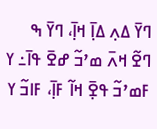ߣߌ߫ ߡߍ߲ ߡߊ߲߫ ߞߊ߲߫، ߣߌ߫ ߒ ߣߐ߬ ߞߍ߫ ߘߴߏ߬ ߝߐ߫ ߟߊ߫߸ ߌ ߓߘߴߏ߬ ߟߐ߲߫ ߞߊ߬ ߓߊ߲߫، ߓߊߏ߬ ߌ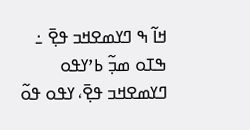ߞߊ߬ ߒ ߣߌߘߐߞߏ ߟߐ߲߫ ߸ ߒߠߋ ߘߏ߲߬ ߕߴߌߟߋ ߣߌߘߐߞߏ ߟߐ߲߫، ߌߟߋ ߟߋ߬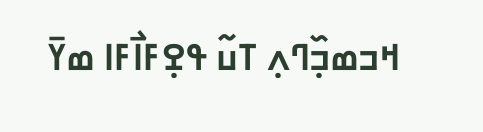ߞߏߘߏ߲߰ߣߍ߲ ߠߎ߬ ߟߐ߲ߓߊ߯ߓߊ ߘߌ߫